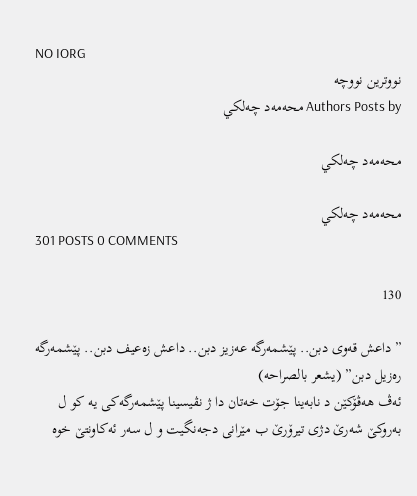NO IORG
نووترين نووچه
Authors Posts by محه‌مه‌د چه‌لكي

محه‌مه‌د چه‌لكي

محه‌مه‌د چه‌لكي
301 POSTS 0 COMMENTS

130

” داعش قه‌وى دبن.. پێشمه‌رگه‌ عه‌زیز دبن.. داعش زه‌عیف دبن.. پێشمه‌رگه‌ ره‌زیل دبن” (یشعر بالصراحه‌)
ئه‌ڤ هه‌ڤۆكێن د نابه‌ینا جۆت خه‌تان دا ژ نڤیسینا پێشمه‌رگه‌كی یه‌ كو ل به‌روكێ شه‌رێ دژى تیرۆرێ ب مێرانى دجه‌نگیت و ل سه‌ر ئه‌كاونتێ خوه‌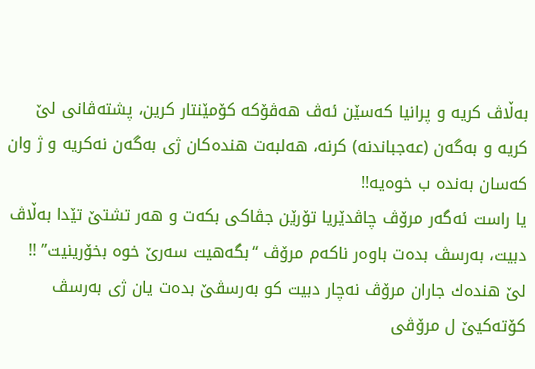به‌ڵاڤ كریه‌ و پرانیا كه‌سێن ئه‌ڤ هه‌ڤۆكه‌ كۆمێنتار كرین، پشته‌ڤانى لێ كریه‌ و به‌گه‌ن (عه‌جباندنه‌) كرنه‌، هه‌لبه‌ت هنده‌كان ژى به‌گه‌ن نه‌كریه‌ و ژ وان كه‌سان به‌نده‌ ب خوه‌یه‌!!
یا راست ئه‌گه‌ر مرۆڤ چاڤدێریا تۆرێن جڤاكى بكه‌ت و هه‌ر تشتێ تێدا به‌ڵاڤ دبیت، به‌رسڤ بده‌ت باوه‌ر ناكه‌م مرۆڤ “بگه‌هیت سه‌رێ خوه‌ بخۆرینیت” !! لێ هنده‌ك جاران مرۆڤ نه‌چار دبیت كو به‌رسڤێ بده‌ت یان ژى به‌رسڤ كۆته‌كیێ ل مرۆڤى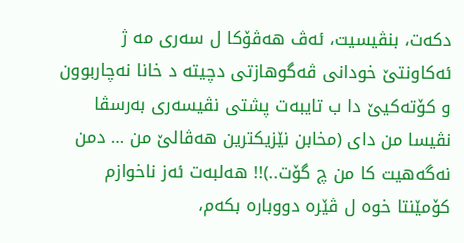دكه‌ت، بنڤیسیت، ئه‌ڤ هه‌ڤۆكا ل سه‌رى مه‌ ژ ئه‌كاونتێ خودانى ڤه‌گوهازتى دچیته‌ د خانا نه‌چاربوون و كۆته‌كیێ دا ب تایبه‌ت پشتى نڤیسه‌رى به‌رسڤا نڤیسا من داى (مخابن نێزیكترین هه‌ڤالێ من … دمن نه‌گه‌هیت كا من چ گۆت..)!! هه‌لبه‌ت ئه‌ز ناخوازم كۆمێنتا خوه‌ ل ڤێره‌ دووباره‌ بكه‌م،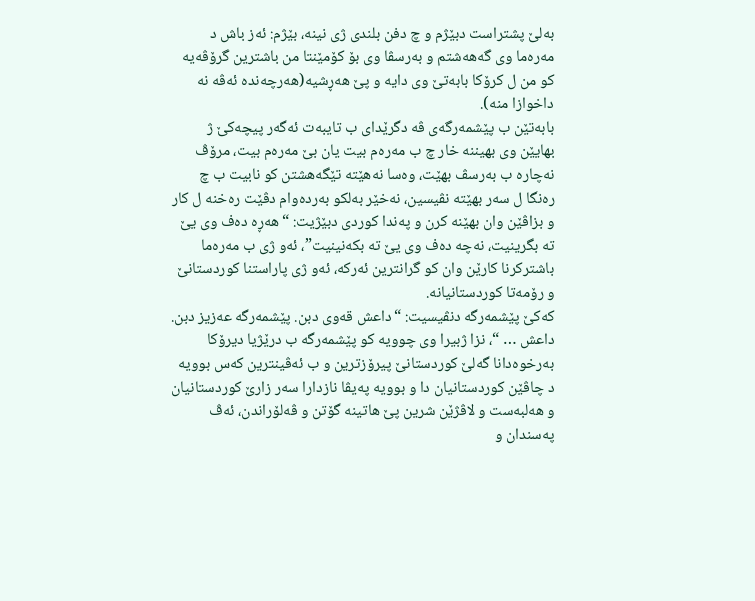به‌لێ پشتراست دبێژم و چ دفن بلندى ژى نینه‌، بێژم: ئه‌ز باش د مه‌ره‌ما وى گه‌هه‌شتم و به‌رسڤا وى بۆ كۆمێنتا من باشترین گرۆڤه‌یه‌ كو من ل كرۆكا بابه‌تێ وى دایه‌ و پێ هه‌ڕشیه‌(هه‌رچه‌نده‌ ئه‌ڤه‌ نه‌ داخوازا منه‌).
بابه‌تێن ب پێشمه‌رگه‌ی ڤه‌ دگرێداى ب تایبه‌ت ئه‌گه‌ر پیچه‌كێ ژ بهایێن وى بهیننه‌ خار چ ب مه‌ره‌م بیت یان بێ مه‌ره‌م بیت، مرۆڤ نه‌چاره‌ ب به‌رسڤ بهێت، وه‌سا نه‌هێته‌ تێگه‌هشتن كو نابیت ب چ ره‌نگا ل سه‌ر بهێته‌ نڤیسین، نه‌خێر به‌لكو به‌رده‌وام دڤێت ره‌خنه‌ ل كار و بزاڤێن وان بهێنه‌ كرن و په‌ندا كوردى دبێژیت: “هه‌ڕه‌ ده‌ف وى یێ ته‌ بگرینیت، نه‌چه‌ ده‌ف وى یێ ته‌ بكه‌نینیت”، ئه‌و ژى ب مه‌ره‌ما باشتركرنا كارێن وان كو گرانترین ئه‌ركه‌، ئه‌و ژى پاراستنا كوردستانێ و رۆمه‌تا كوردستانیانه‌.
كه‌كێ پێشمه‌رگه‌ دنڤیسیت: “داعش قه‌وى دبن. پێشمه‌رگه‌ عه‌زیز دبن. داعش … “، نزا ژبیرا وى چوویه‌ كو پێشمه‌رگه‌ ب درێژیا دیرۆكا به‌رخوه‌دانا گه‌لێ كوردستانێ پیرۆزترین و ب ئه‌ڤینترین كه‌س بوویه‌ د چاڤێن كوردستانیان دا و بوویه‌ په‌یڤا نازدارا سه‌ر زارێ كوردستانیان و هه‌لبه‌ست و لاڤژێن شرین پێ هاتینه‌ گۆتن و ڤه‌لۆراندن، ئه‌ڤ په‌سندان و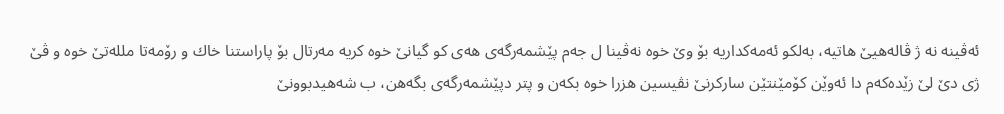ئه‌ڤینه‌ نه‌ ژ ڤاله‌هیێ هاتیه‌، به‌لكو ئه‌مه‌كداریه‌ بۆ وێ خوه‌ نه‌ڤینا ل جه‌م پێشمه‌رگه‌ى هه‌ى كو گیانێ خوه‌ كریه‌ مه‌رتال بۆ پاراستنا خاك و رۆمه‌تا ملله‌تێ خوه‌ و ڤێ ژى دێ لێ زێده‌كه‌م دا ئه‌وێن كۆمێنتێن ساركرنێ نڤیسین هزرا خوه‌ بكه‌ن و پتر دپێشمه‌رگه‌ى بگه‌هن، ب شه‌هیدبوونێ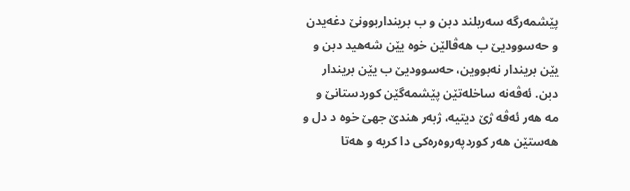پێشمه‌رگه‌ سه‌ربلند دبن و ب برینداربوونێ دغه‌یدن و حه‌سوودیێ ب هه‌ڤالێن خوه‌ یێن شه‌هید دبن و یێن بریندار نه‌بووین، حه‌سوودیێ ب یێن بریندار دبن. ئه‌ڤه‌نه‌ ساخله‌تێن پێشمه‌گێن كوردستانێ و مه‌ هه‌ر ئه‌ڤه‌ ژێ دیتیه‌، ژبه‌ر هندێ جهێ خوه‌ د دل و هه‌ستێن هه‌ر كوردپه‌روه‌ره‌كى دا كریه‌ و هه‌تا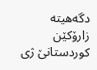دگه‌هیته‌ زارۆكێن كوردستانێ ژى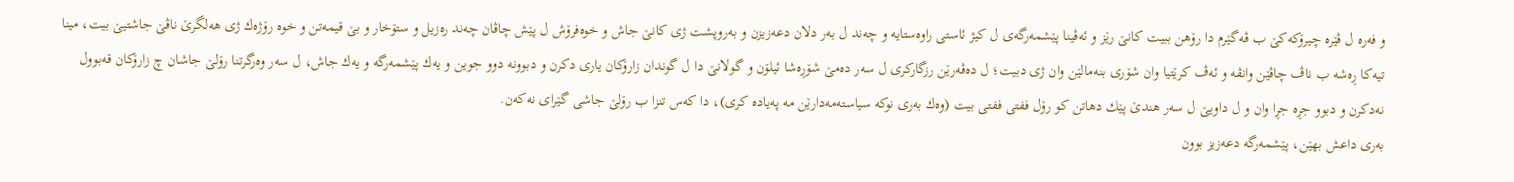و فه‌ره‌ ل ڤێره‌ چیرۆكه‌كێ ب ڤه‌گێرم دا رۆهن ببیت كانێ رێز و ئه‌ڤینا پێشمه‌رگه‌ى ل كیژ ئاستى راوه‌ستایه‌ و چه‌ند ل به‌ر دلان دعه‌زیزن و به‌روپشت ژى كانێ جاش و خوه‌فرۆش ل پێش چاڤان چه‌ند ره‌زیل و ستۆخار و بێ قیمه‌تن و خوه‌ رۆژه‌ك ژى هه‌لگرێ ناڤێ جاشتیێ بیت، مینا تیه‌كا ڕه‌شه‌ ب ناڤ چاڤێن وانڤه‌ و ئه‌ڤ كرێتیا وان شۆرى بنه‌مالێن وان ژى دبیت؛ ل ده‌ڤه‌رێن رزگاركرى ل سه‌ر ده‌مێ شۆڕه‌شا ئیلۆن و گولانێ دا ل گوندان زارۆكان یارى دكرن و دبوونه‌ دوو جوین و یه‌ك پێشمه‌رگه‌ و یه‌ك جاش، ل سه‌ر وه‌رگرتنا رۆلێ جاشان چ زارۆكان قه‌بوول نه‌دكرن و دبوو جڕه‌ جڕا وان و ل داویێ ل سه‌ر هندێ پێك دهاتن كو رۆل ففتى ففتى بیت (وه‌ك به‌رى نوكه‌ سیاسته‌مه‌دارێن مه‌ په‌یاده‌ كرى)، دا كه‌س تنزا ب رۆلێ جاشى گێراى نه‌كه‌ن.
به‌رى داعش بهێن، پێشمه‌رگه‌ دعه‌زیز بوون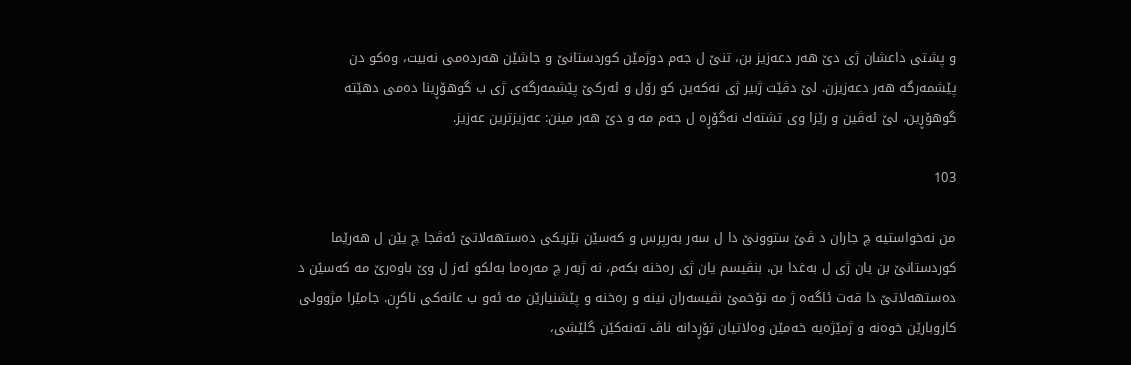و پشتى داعشان ژى دێ هه‌ر دعه‌زیز بن، تنێ ل جه‌م دوژمێن كوردستانێ و جاشێن هه‌رده‌مى نه‌بیت، وه‌كو دن پێشمه‌رگه‌ هه‌ر دعه‌زیزن. لێ دڤێت ژبیر ژى نه‌كه‌ین كو رۆل و ئه‌ركێ پێشمه‌رگه‌ى ژى ب گوهۆڕینا ده‌مى دهێته‌ گوهۆڕین، لێ ئه‌ڤین و رێزا وى تشته‌ك نه‌گۆڕه‌ ل جه‌م مه‌ و دێ هه‌ر مینن: عه‌زیزترین عه‌زیز.

103

من نه‌خواستیه‌ چ جاران د ڤێ ستوونێ دا ل سه‌ر به‌رپرس و كه‌سێن نێزیكى ده‌ستهه‌لاتێ ئه‌ڤجا چ یێن ل هه‌رێما كوردستانێ بن یان ژى ل به‌غدا بن، بنڤیسم یان ژى ره‌خنه‌ بكه‌م، نه‌ ژبه‌ر چ مه‌ره‌ما به‌لكو ئه‌ز ل وێ باوه‌رێ مه‌ كه‌سێن د ده‌ستهه‌لاتێ دا قه‌ت ئاگه‌ه ژ مه‌ تۆخمێ نڤیسه‌ران نینه‌ و ره‌خنه‌ و پێشنیارێن مه‌ ئه‌و ب عانه‌كى ناكڕن. جامێرا مژوولى كاروبارێن خوه‌نه‌ و ژمێژه‌یه‌ خه‌مێن وه‌لاتیان تۆڕدانه‌ ناڤ ته‌نه‌كێن گلێشى،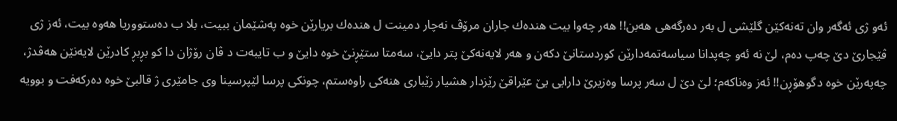ئه‌و ژى ئه‌گه‌ر وان ته‌نه‌كێن گلێشى ل به‌ر ده‌رگه‌هی هه‌بن!! هه‌ر چه‌وا بیت هنده‌ك جاران مرۆڤ نه‌چار دمینت ل هنده‌ك بریارێن خوه‌ په‌شێمان ببیت، بلا ب ده‌ستووریا هه‌وه‌ بیت، ئه‌ز ژى ڤێجارێ دێ چه‌پ ده‌م، لێ نه‌ ئه‌و چه‌پدانا سیاسه‌تمه‌دارێن كوردستانێ دكه‌ن و هه‌ر لایه‌نه‌كێ پتر دایێ، سه‌متا ستێڕنێ خوه‌ دایێ و ب تایبه‌ت د ڤان رۆژان دا كو بڕبڕ كادرێن لایه‌نێن هه‌ڤدژ، چه‌په‌رێن خوه‌ دگوهۆڕن!! ئه‌ز وه‌ناكه‌م؛ لێ دێ ل سه‌ر پرسا وه‌زیرێ دارایی یێ عێراقێ رێزدار هشیار زێبارى هنه‌كى راوه‌ستم، چونكی پرسا لێپرسینا وى جامێرى ژ قالبێ خوه‌ ده‌ركه‌فت و بوویه‌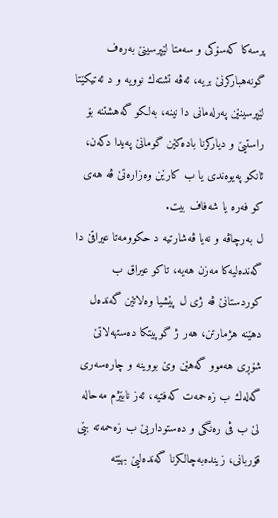پرسه‌كا كه‌سۆكى و سه‌متا لێپرسینێ به‌ره‌ف گونه‌هباركرنێ بریه‌، ئه‌ڤه‌ تشته‌ك نوویه‌ و د ئه‌تیكێتا لێپرسینێن په‌رله‌مانى دا نینه‌، به‌لكو گه‌هشتنه‌ بۆ راستیێ و دیاركرنا باده‌كێن گومانێ په‌یدا دكه‌ن، ئانكو په‌یوه‌ندى یا ب كارێن وه‌زاره‌تێ ڤه‌ هه‌ی كو فه‌ره‌ یا شه‌فاف بیت.
ل به‌رچاڤه‌ و نه‌یا ڤه‌شارتیه‌ د حكوومه‌تا عیراقێ دا گه‌نده‌لیه‌كا مه‌زن هه‌یه‌، تاكو عیراق ب كوردستانێ ڤه‌ ژى ل پێشیا وه‌لاتێن گه‌نده‌ل دهێنه‌ هژمارتن، هه‌ر ژ گوپیتكا ده‌ستهه‌لاتێ شۆڕى هه‌موو گه‌هێن وێ بووینه‌ و چاره‌سه‌رى گه‌له‌ك ب زه‌حمه‌ت كه‌فتیه‌، ئه‌ز نابێژم مه‌حاله‌ لێ ب ڤى ره‌نگى و ده‌ستوداریێ ب زه‌حمه‌ته‌ بێى قۆربانى، زینده‌به‌چالكرنا گه‌نده‌لیێ بهێته‌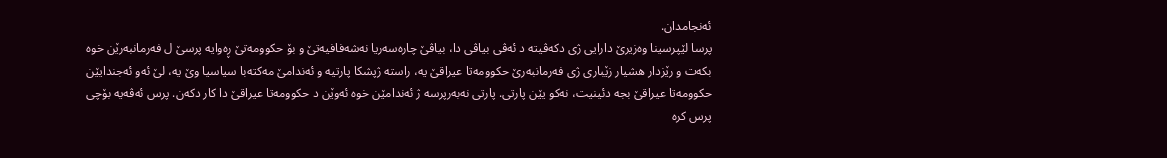ئه‌نجامدان.
پرسا لێپرسینا وه‌زیرێ دارایى ژى دكه‌ڤیته‌ د ئه‌ڤى بیاڤى دا، بیاڤێ چاره‌سه‌ریا نه‌شه‌فافیه‌تێ و بۆ حكوومه‌تێ ڕه‌وایه‌ پرسێ ل فه‌رمانبه‌رێن خوه‌ بكه‌ت و رێزدار هشیار زێبارى ژى فه‌رمانبه‌رێ حكوومه‌تا عیراقێ یه‌، راسته‌ ژپشكا پارتیه‌ و ئه‌ندامێ مه‌كته‌با سیاسیا وێ یه‌، لێ ئه‌و ئه‌جندایێن حكوومه‌تا عیراقێ بجه دئینیت، نه‌كو یێن پارتى. پارتى نه‌به‌رپرسه‌ ژ ئه‌ندامێن خوه‌ ئه‌وێن د حكوومه‌تا عیراقێ دا كار دكه‌ن. پرس ئه‌ڤه‌یه‌ بۆچى پرس كره‌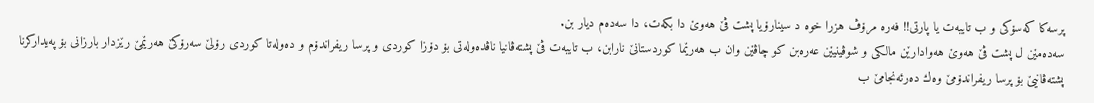پرسه‌كا كه‌سۆكى و ب تایبه‌ت یا پارتى!! فه‌ره‌ مرۆڤ هزرا خوه‌ د سینارۆیا پشت ڤێ هه‌وێ دا بكه‌ت، دا سه‌ده‌م دیار بن.
سه‌ده‌مێن ل پشت ڤێ هه‌وێ هه‌وادارێن مالكى و شوڤینیێن عه‌ره‌بن كو چاڤێن وان ب هه‌رێما كوردستانێ نارابن، ب تایبه‌ت ڤێ پشته‌ڤانیا ناڤده‌وله‌تى بۆ دۆزا كوردى و پرسا ریفراندۆم و ده‌وله‌تا كوردى رۆلێ سه‌رۆكێ هه‌رێمێ رێزدار بارزانى بۆ په‌یداركرنا پشته‌ڤانیێ بۆ پرسا ریفراندۆمێ وه‌ك ده‌رئه‌نجامێ ب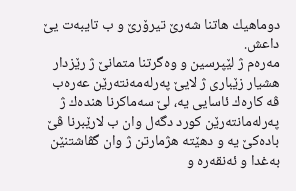دوماهیك هاتنا شه‌رێ تیرۆرێ و ب تایبه‌ت یێ داعش.
مه‌ره‌م ژ لێپرسین و وه‌گرتنا متمانێ ژ رێزدار هشیار زێبارى ژ لایێ په‌رله‌مه‌نته‌رێن عه‌ره‌ب ڤه‌ كاره‌ك ئاسایى یه‌، لێ سه‌ماكرنا هنده‌ك ژ په‌رله‌مانته‌رێن كورد دگه‌ل وان ب لارێبرنا ڤێ باده‌كێ یه‌ و دهێته‌ هژمارتن ژ وان گڤاشتنێن به‌غدا و ئه‌نقه‌ره‌ و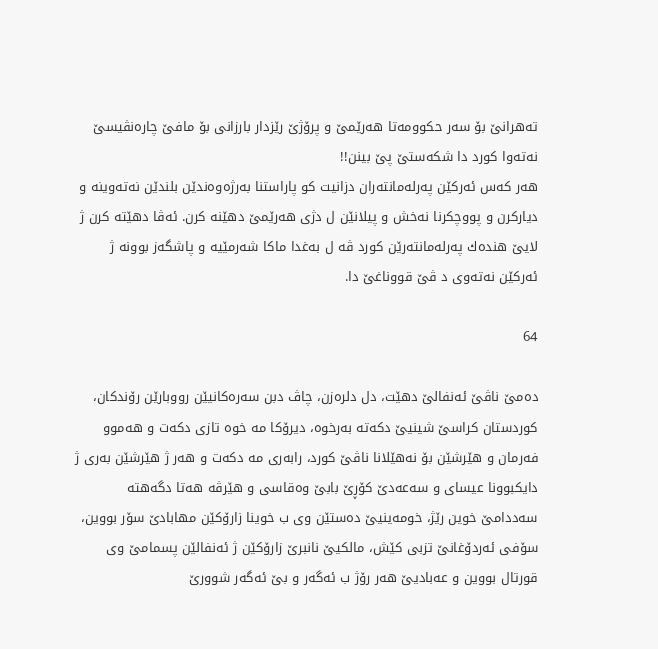ته‌هرانێ بۆ سه‌ر حكوومه‌تا هه‌رێمێ و پرۆژێ رێزدار بارزانى بۆ مافێ چاره‌نڤیسێ نه‌ته‌وا كورد دا شكه‌ستێ پێ بینن!!
هه‌ر كه‌س ئه‌ركێن په‌رله‌مانته‌ران دزانیت كو پاراستنا به‌رژه‌وه‌ندێن بلندێن نه‌ته‌وینه‌ و دیاركرن و پووچكرنا نه‌خش و پیلانێن ل دژى هه‌رێمێ دهێنه‌ كرن. ئه‌ڤا دهێته‌ كرن ژ لایێ هنده‌ك په‌رله‌مانته‌رێن كورد ڤه‌ ل به‌غدا ماكا شه‌رمێیه‌ و پاشگه‌ز بوونه‌ ژ ئه‌ركێن نه‌ته‌وى د ڤێ قووناغێ دا.

64

ده‌مێ ناڤێ ئه‌نفالێ دهێت، دل دلره‌زن، چاڤ دبن سه‌ره‌كانیێن رووبارێن رۆندكان، كوردستان كراسێ شینیێ دكه‌ته‌ به‌رخوه‌، دیرۆكا مه‌ خوه‌ تازى دكه‌ت و هه‌موو فه‌رمان و هێرشێن بۆ نه‌هێلانا ناڤێ كورد، رابه‌رى مه‌ دكه‌ت و هه‌ر ژ هێرشێن به‌رى ژ دایكبوونا عیساى و سه‌عه‌دێ كۆڕێ بابێ وه‌قاسى و هێرڤه‌ هه‌تا دگه‌هته‌ سه‌ددامێ خوین رێژ، خومه‌ینیێ ده‌ستێن وى ب خوینا زارۆكێن مهابادێ سۆر بووین، سۆفى ئه‌ردۆغانێ تزبى كێش، مالكیێ نانبرێ زارۆكێن ژ ئه‌نفالێن پسمامێ وى قورتال بووین و عه‌بادیێ هه‌ر رۆژ ب ئه‌گه‌ر و بێ ئه‌گه‌ر شوورێ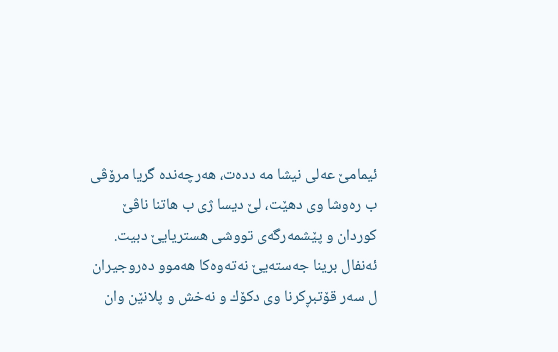ئیمامێ عه‌لى نیشا مه‌ دده‌ت، هه‌رچه‌نده‌ گریا مرۆڤى ب ره‌وشا وى دهێت، لێ دیسا ژى ب هاتنا ناڤێ كوردان و پێشمه‌رگه‌ى تووشى هستریایێ دبیت.
ئه‌نفال برینا جه‌سته‌یێ نه‌ته‌وه‌كا هه‌موو ده‌روجیران ل سه‌ر قۆتبڕكرنا وى دكۆك و نه‌خش و پلانێن وان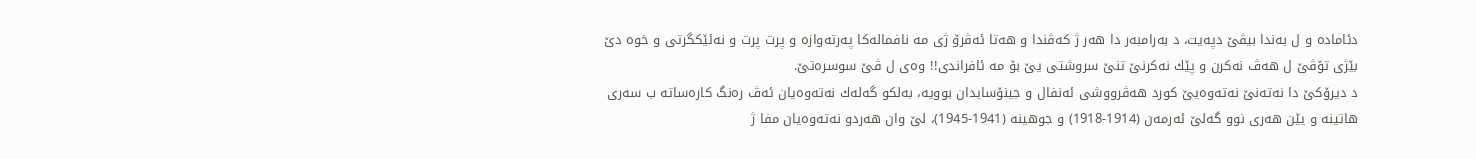دئاماده‌ و ل به‌ندا بیڤێ دپه‌یت، د به‌رامبه‌ر دا هه‌ر ژ كه‌ڤندا و هه‌تا ئه‌ڤرۆ ژى مه‌ نافماله‌كا په‌رته‌وازه‌ و پرت پرت و نه‌ئێكگرتى و خوه‌ دێ بێژى تۆڤێ ل هه‌ڤ نه‌كرن و پێك نه‌كرنێ تنێ سروشتى یێ بۆ مه‌ ئافراندى!! وه‌ى ل ڤێ سوسره‌تێ.
د دیرۆكێ دا نه‌ته‌نێ نه‌ته‌وه‌یێ كورد هه‌ڤرووشى ئه‌نفال و جینۆسایدان بوویه‌، به‌لكو گه‌له‌ك نه‌ته‌وه‌یان ئه‌ڤ ره‌نگ كاره‌ساته‌ ب سه‌رى هاتینه‌ و یێن هه‌رى نوو گه‌لێ ئه‌رمه‌ن (1914-1918) و جوهینه‌ (1941-1945)، لێ وان هه‌ردو نه‌ته‌وه‌یان مفا ژ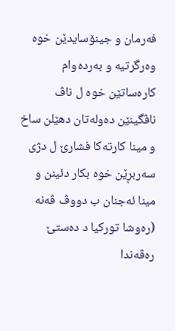فه‌رمان و جینۆسایدێن خوه‌ وه‌رگرتیه‌ و به‌رده‌وام كاره‌ساتێن خوه‌ ل ناڤ ناڤگینێن ده‌وله‌تان دهێلن ساخ و مینا كارته‌كا فشارێ ل دژى سه‌ربڕێن خوه‌ بكار دئینن و مینا ئه‌جنان ب دووڤ ڤه‌نه‌ (ره‌وشا توركیا د ده‌ستێ ره‌ڤه‌ندا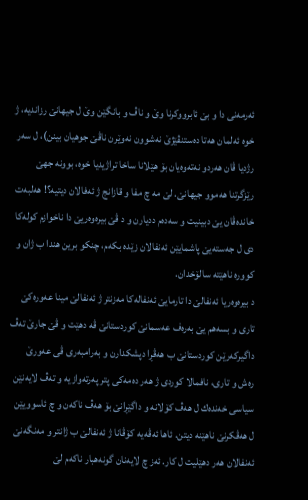ئه‌رمه‌نى دا و بێ ئابرووكرنا وێ و ناڤ و بانگێن وێ ل جیهانێ رزاندیه‌، ژ خوه‌ ئه‌لمان هه‌تا ده‌ستنڤێژێ نه‌شوون نه‌وێرن ناڤێ جوهیان بینن)، ل سه‌ر رژدیا ڤان هه‌ردو نه‌ته‌وه‌یان بۆ هێلانا ساخا تراژیدیا خوه‌، بوونه‌ جهێ رێزگرتنا هه‌موو جیهانێ. لێ مه‌ چ مفا و قازانج ژ ئه‌فالان دیتیه‌؟! هه‌لبه‌ت خانده‌ڤان یێ دبینیت و سه‌ده‌م ددیارن و د ڤێ بیره‌وه‌ریێ دا ناخوازم كوله‌كا دى ل جه‌سته‌یێ پاشمایێن ئه‌نفالان زێده‌ بكه‌م، چنكو برین هندا ب ژان و كووره‌ ناهێته‌ سالۆخدان.
د بیره‌وه‌ریا ئه‌نفالێ دا تارمایێ ئه‌نفاله‌كا مه‌زنتر ژ ئه‌نفالێ مینا عه‌وره‌كێ تارى و بسه‌هم یێ به‌ره‌ف عه‌سمانێ كوردستانێ ڤه‌ دهێت و ڤێ جارێ ته‌ڤ داگیركه‌رێن كوردستانێ ب هه‌ڤڕا دپشكدارن و به‌رامبه‌رى ڤى عه‌ورێ ره‌ش و تارى، نافمالا كوردى ژ هه‌ر ده‌مه‌كى پتر په‌رته‌وازیه‌ و ته‌ڤ لایه‌نێن سیاسى خه‌نده‌ك ل هه‌ڤ كۆلانه‌ و داگێڕانێ بۆ هه‌ڤ ناكه‌ن و چ ئاسوویێن ل هه‌ڤكرنێ ناهێنه‌ دیتن. ئاها ئه‌ڤه‌یه‌ كۆڤانا ژ ئه‌نفالێ ب ژانتر و مه‌نگه‌نێ ئه‌نفالان هه‌ر دهێلیت ل كار. ئه‌ز چ لایه‌نان گونه‌هبار ناكه‌م لێ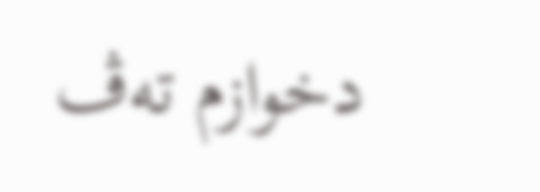دخوازم ته‌ڤ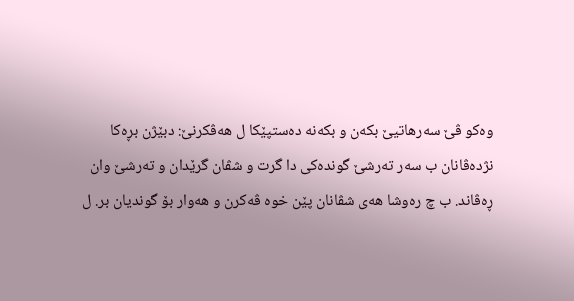وه‌كو ڤێ سه‌رهاتیێ بكه‌ن و بكه‌نه‌ ده‌ستپێكا ل هه‌ڤكرنێ: دبێژن بڕه‌كا نژده‌ڤانان ب سه‌ر ته‌رشێ گونده‌كى دا گرت و شڤان گرێدان و ته‌رشێ وان ڕه‌ڤاند. ب چ ره‌وشا هه‌ى شڤانان پێن خوه‌ ڤه‌كرن و هه‌وار بۆ گوندیان بر. ل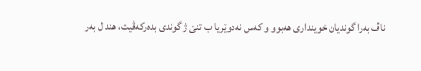ناڤ به‌را گوندیان خویندارى هه‌بوو و كه‌س نه‌دوێریا ب تنێ ژ گوندى بده‌ركه‌ڤیت، هند ل به‌ر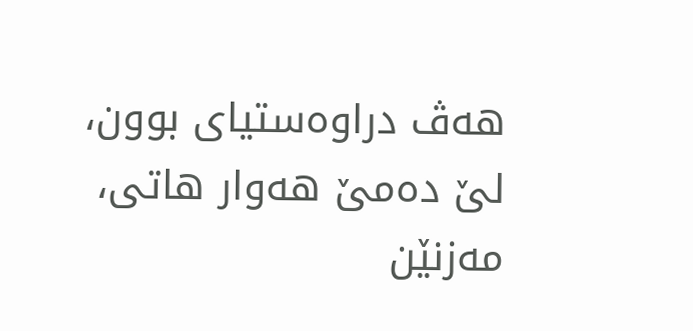هه‌ڤ دراوه‌ستیای بوون، لێ ده‌مێ هه‌وار هاتى، مه‌زنێن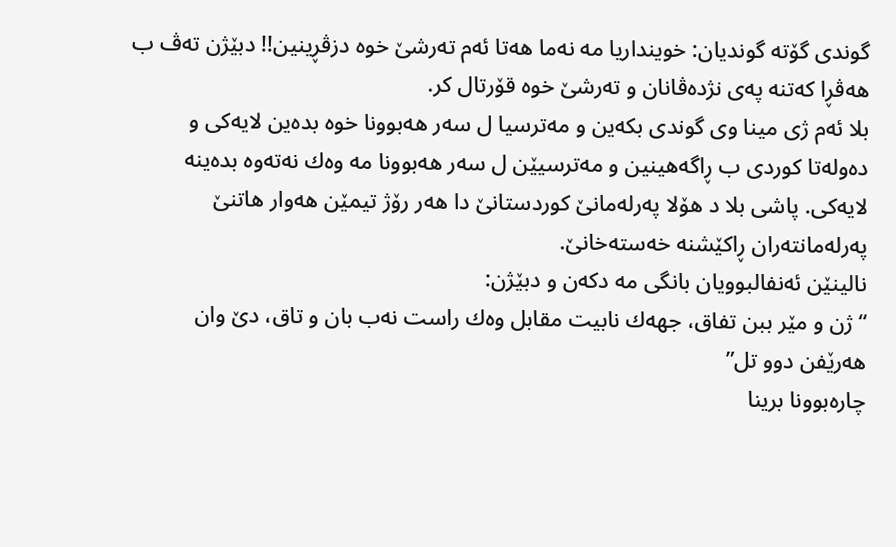گوندى گۆته‌ گوندیان: خوینداریا مه‌ نه‌ما هه‌تا ئه‌م ته‌رشێ خوه‌ دزڤڕینین!! دبێژن ته‌ڤ ب هه‌ڤڕا كه‌تنه‌ په‌ى نژده‌ڤانان و ته‌رشێ خوه‌ قۆرتال كر.
بلا ئه‌م ژى مینا وى گوندى بكه‌ین و مه‌ترسیا ل سه‌ر هه‌بوونا خوه‌ بده‌ین لایه‌كى و ده‌وله‌تا كوردى ب ڕاگه‌هینین و مه‌ترسیێن ل سه‌ر هه‌بوونا مه‌ وه‌ك نه‌ته‌وه‌ بده‌ینه‌ لایه‌كى. پاشى بلا د هۆلا په‌رله‌مانێ كوردستانێ دا هه‌ر رۆژ تیمێن هه‌وار هاتنێ په‌رله‌مانته‌ران ڕاكێشنه‌ خه‌سته‌خانێ.
نالینێن ئه‌نفالبوویان بانگى مه‌ دكه‌ن و دبێژن:
“ژن و مێر ببن تفاق، جهه‌ك نابیت مقابل وه‌ك راست نه‌ب بان و تاق، دێ وان هه‌رێفن دوو تل”
چاره‌بوونا برینا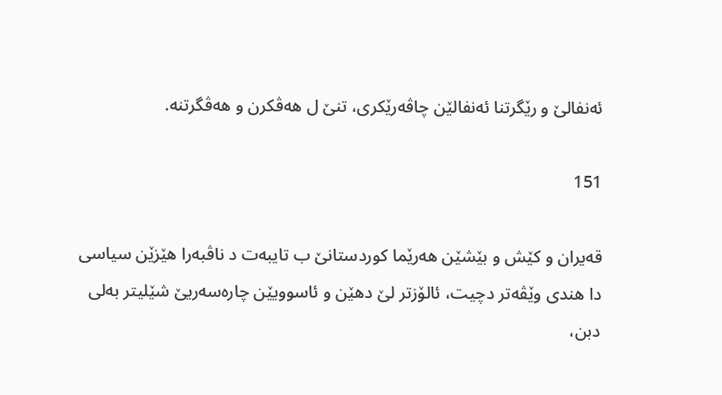ئه‌نفالێ و رێگرتنا ئه‌نفالێن چاڤه‌رێكرى، تنێ ل هه‌ڤكرن و هه‌ڤگرتنه‌.

151

قه‌یران و كێش و بێشێن هه‌رێما كوردستانێ ب تایبه‌ت د ناڤبه‌را هێزێن سیاسى دا هندى وێڤه‌تر دچیت، ئالۆزتر لێ دهێن و ئاسوویێن چاره‌سه‌ریێ شێلیتر به‌لى دبن،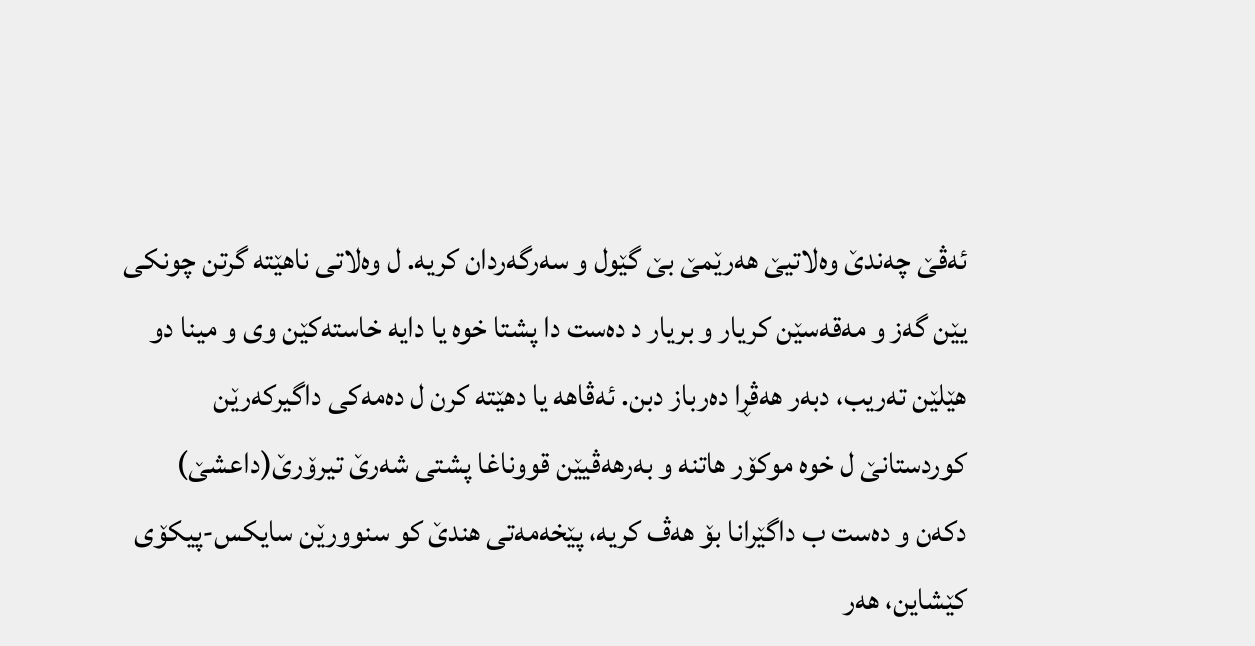ئه‌ڤێ چه‌ندێ وه‌لاتیێ هه‌رێمێ بێ گێول و سه‌رگه‌ردان كریه‌. ل وه‌لاتی ناهێته‌ گرتن چونكی یێن گه‌ز و مه‌قه‌سێن كریار و بریار د ده‌ست دا پشتا خوه‌ یا دایه‌ خاسته‌كێن وى و مینا دو هێلێن ته‌ریب، دبه‌ر هه‌ڤڕا ده‌رباز دبن. ئه‌ڤاهه‌ یا دهێته‌ كرن ل ده‌مه‌كى داگیركه‌رێن كوردستانێ ل خوه‌ موكۆر هاتنه‌ و به‌رهه‌ڤیێن قووناغا پشتى شه‌رێ تیرۆرێ(داعشێ) دكه‌ن و ده‌ست ب داگێرانا بۆ هه‌ڤ كریه‌، پێخه‌مه‌تى هندێ كو سنوورێن سایكس-پیكۆى كێشاین، هه‌ر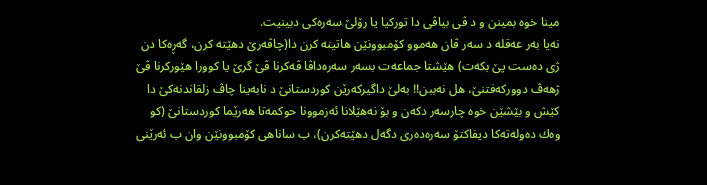مینا خوه‌ بمینن و د ڤى بیاڤى دا توركیا یا رۆلێ سه‌ره‌كى دبینیت.
نه‌یا به‌ر عه‌قله‌ د سه‌ر ڤان هه‌موو كۆمبوونێن هاتینه‌ كرن دا(چاڤه‌رێ دهێته‌ كرن، گه‌ڕه‌كا دن ژى ده‌ست پێ بكه‌ت) هێشتا جماعه‌ت بسه‌ر سه‌ره‌داڤا ڤه‌كرنا ڤێ گرێ یا كوورا هێوركرنا ڤێ ژهه‌ڤ دووركه‌فتنێ، هل نه‌ببن!! به‌لێ داگیركه‌رێن كوردستانێ د نابه‌ینا چاڤ زلقاندنه‌كێ دا كێش و بێشێن خوه‌ چارسه‌ر دكه‌ن و بۆ نه‌هێلانا ئه‌زموونا حوكمه‌تا هه‌رێما كوردستانێ (كو وه‌ك ده‌وله‌ته‌كا دیفاكتۆ سه‌ره‌ده‌رى دگه‌ل دهێته‌كرن)، ب ساناهى كۆمبوونێن وان ب ئه‌رێنى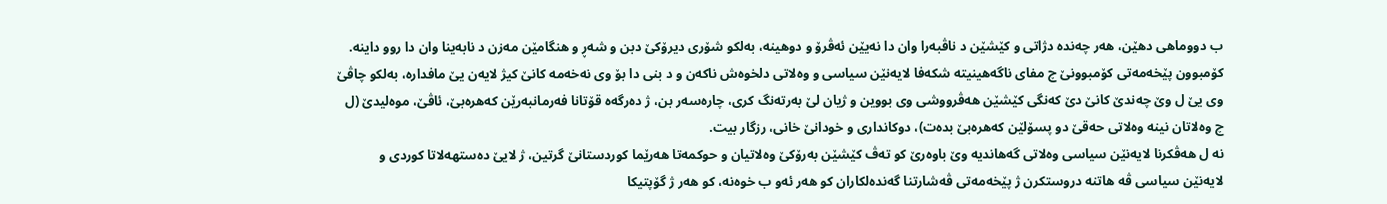ب دووماهى دهێن، هه‌ر چه‌نده‌ دژاتى و كێشێن د ناڤبه‌را وان دا نه‌یێن ئه‌ڤرۆ و دوهینه‌، به‌لكو شۆرى دیرۆكێ دبن و شه‌ڕ و هنگامێن مه‌زن د نابه‌ینا وان دا روو داینه‌.
كۆمبوون پێخه‌مه‌تى كۆمبوونێ چ مفاى ناگه‌هینیته‌ شكه‌فا لایه‌نێن سیاسى و وه‌لاتى دلخوه‌ش ناكه‌ن و د بنی دا بۆ وى نه‌خه‌مه‌ كانێ كیژ لایه‌ن یێ مافداره‌، به‌لكو چاڤێ وى یێ ل وێ چه‌ندێ كانێ دێ كه‌نگى كێشێن هه‌ڤرووشى وى بووین و ژیان لێ به‌رته‌نگ كرى، چاره‌سه‌ر بن، ژ ده‌رگه‌ه قۆتانا فه‌رمانبه‌رێن كه‌هره‌بێ، ئاڤێ، موه‌لیدێ (ل چ وه‌لاتان نینه‌ وه‌لاتى حه‌قێ دو پسۆلێن كه‌هره‌بێ بده‌ت)، دوكاندارى و خودانێ خانى، رزگار بیت.
نه‌ ل هه‌ڤكرنا لایه‌نێن سیاسى وه‌لاتى گه‌هاندیه‌ وێ باوه‌رێ كو ته‌ڤ كێشێن به‌رۆكێ وه‌لاتیان و حوكمه‌تا هه‌رێما كوردستانێ گرتین، ژ لایێ ده‌ستهه‌لاتا كوردى و لایه‌نێن سیاسی ڤه‌ هاتنه‌ دروستكرن ژ پێخه‌مه‌تى ڤه‌شارتنا گه‌نده‌لكاران كو هه‌ر ئه‌و ب خوه‌نه‌، كو هه‌ر ژ گۆپتیكا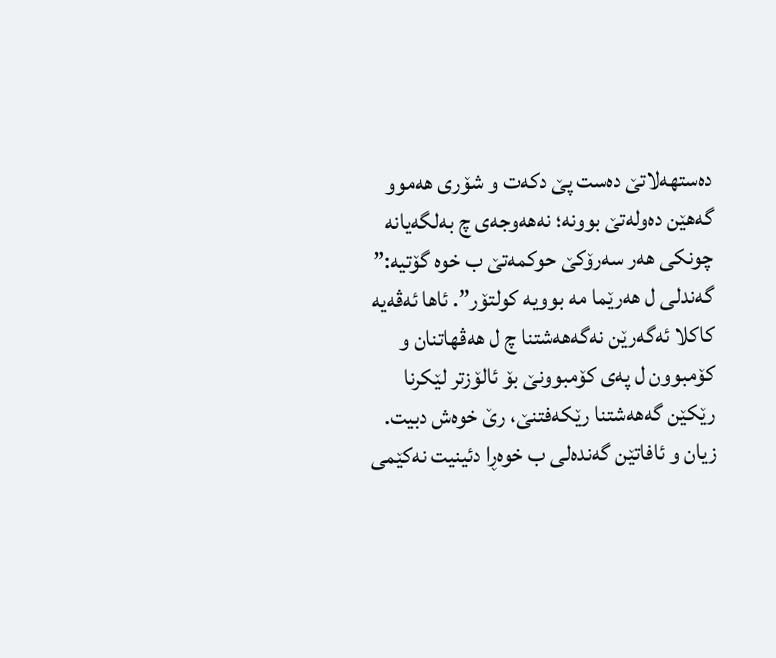ده‌ستهه‌لاتێ ده‌ست پێ دكه‌ت و شۆرى هه‌موو گه‌هێن ده‌وله‌تێ بوونه‌؛ نه‌هه‌وجه‌ى چ به‌لگه‌یانه‌ چونكی هه‌ر سه‌رۆكێ حوكمه‌تێ ب خوه‌ گۆتیه‌:” گه‌ندلى ل هه‌رێما مه‌ بوویه‌ كولتۆر”. ئاها ئه‌ڤه‌یه‌ كاكلا ئه‌گه‌رێن نه‌گه‌هه‌شتنا چ ل هه‌ڤهاتنان و كۆمبوون ل په‌ى كۆمبوونێ بۆ ئالۆزتر لێكرنا رێكێن گه‌هه‌شتنا رێكه‌فتنێ، رێ خوه‌ش دبیت.
زیان و ئافاتێن گه‌نده‌لى ب خوه‌ڕا دئینیت نه‌كێمى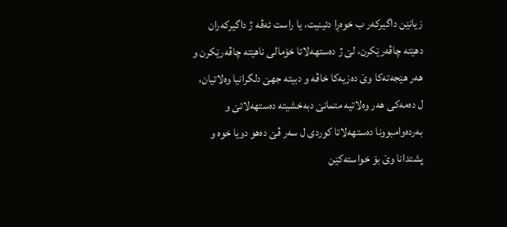زیانێن داگیركه‌ر ب خوه‌ڕا دئینیت، یا راست ئه‌ڤه‌ ژ داگیركه‌ران دهێته‌ چاڤه‌رێكرن، لێ ژ ده‌ستهه‌لاتا خۆمالى ناهێته‌ چاڤه‌رێكرن و هه‌ر هێجه‌ته‌كا وێ ده‌زیه‌كا خاڤه‌ و دبیته‌ جهێ دلگرانیا وه‌لاتیان، ل ده‌مه‌كى هه‌ر وه‌لاتیه‌ متمانێ دبه‌خشیته‌ ده‌ستهه‌لاتێ و به‌رده‌وامبوونا ده‌ستهه‌لاتا كوردى ل سه‌ر ڤێ ده‌هو دویا خوه‌ و پشتدانا وێ بۆ خواسته‌كێن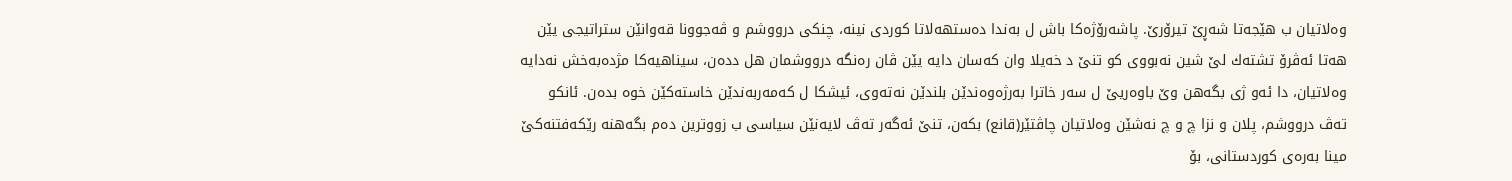وه‌لاتیان ب هێجه‌تا شه‌ڕێ تیرۆرێ. پاشه‌رۆژه‌كا باش ل به‌ندا ده‌ستهه‌لاتا كوردى نینه‌، چنكى درووشم و ڤه‌جوونا قه‌وانێن ستراتیجى یێن هه‌تا ئه‌ڤرۆ تشته‌ك لێ شین نه‌بووى كو تنێ د خه‌یلا وان كه‌سان دایه‌ یێن ڤان ره‌نگه‌ درووشمان هل دده‌ن، سیناهیه‌كا مژده‌به‌خش نه‌دایه‌ وه‌لاتیان، دا ئه‌و ژى بگه‌هن وێ باوه‌ریێ ل سه‌ر خاترا به‌رژه‌وه‌ندێن بلندێن نه‌ته‌وى، ئیشكا ل كه‌مه‌ربه‌ندێن خاسته‌كێن خوه‌ بده‌ن. ئانكو ته‌ڤ درووشم، پلان و نزا چ و چ نه‌شێن وه‌لاتیان چاڤتێر(قانع) بكه‌ن، تنێ ئه‌گه‌ر ته‌ڤ لایه‌نێن سیاسى ب زووترین ده‌م بگه‌هنه‌ رێكه‌فتنه‌كێ مینا به‌ره‌ى كوردستانى، بۆ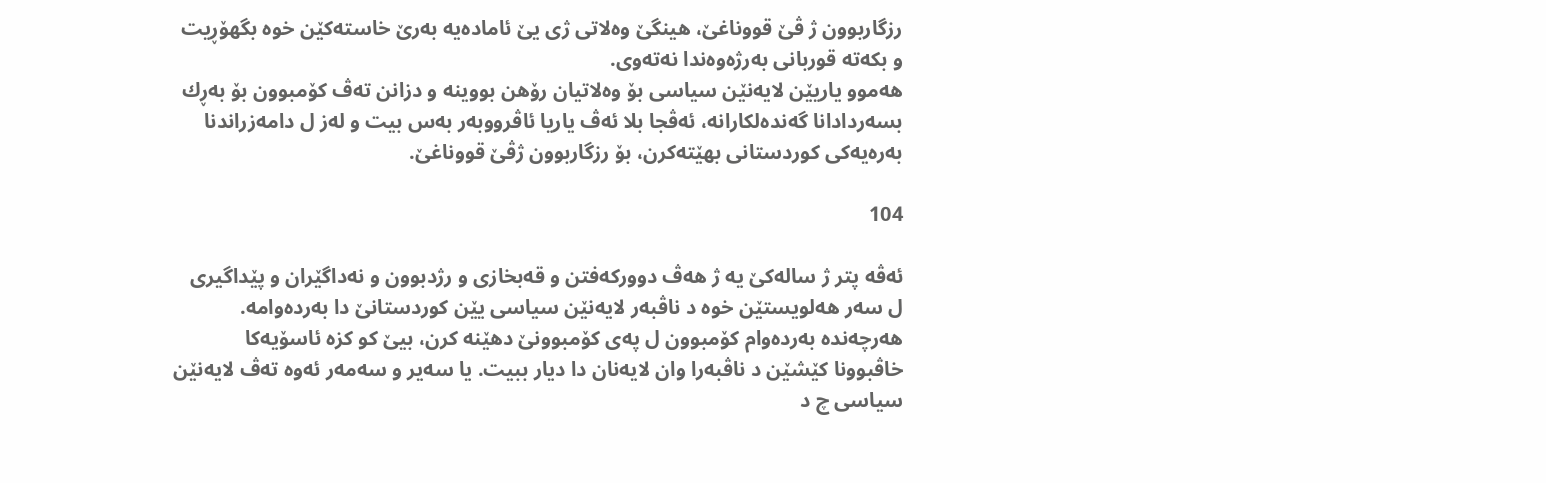رزگاربوون ژ ڤێ قووناغێ، هینگێ وه‌لاتى ژى یێ ئاماده‌یه‌ به‌رێ خاسته‌كێن خوه‌ بگهۆڕیت و بكه‌ته‌ قوربانى به‌رژه‌وه‌ندا نه‌ته‌وى.
هه‌موو یاریێن لایه‌نێن سیاسى بۆ وه‌لاتیان رۆهن بووینه‌ و دزانن ته‌ڤ كۆمبوون بۆ به‌ڕك بسه‌ردادانا گه‌نده‌لكارانه‌، ئه‌ڤجا بلا ئه‌ڤ یاریا ئاڤرووبه‌ر به‌س بیت و له‌ز ل دامه‌زراندنا به‌ره‌یه‌كى كوردستانى بهێته‌كرن، بۆ رزگاربوون ژڤێ قووناغێ.

104

ئه‌ڤه‌ پتر ژ ساله‌كێ یه‌ ژ هه‌ڤ دووركه‌فتن و قه‌بخازى و رژدبوون و نه‌داگێران و پێداگیرى ل سه‌ر هه‌لویستێن خوه‌ د ناڤبه‌ر لایه‌نێن سیاسى یێن كوردستانێ دا به‌رده‌وامه‌. هه‌رچه‌نده‌ به‌رده‌وام كۆمبوون ل په‌ى كۆمبوونێ دهێنه‌ كرن، بیێ كو كزه‌ ئاسۆیه‌كا خاڤبوونا كێشێن د ناڤبه‌را وان لایه‌نان دا دیار ببیت. یا سه‌یر و سه‌مه‌ر ئه‌وه‌ ته‌ڤ لایه‌نێن سیاسى چ د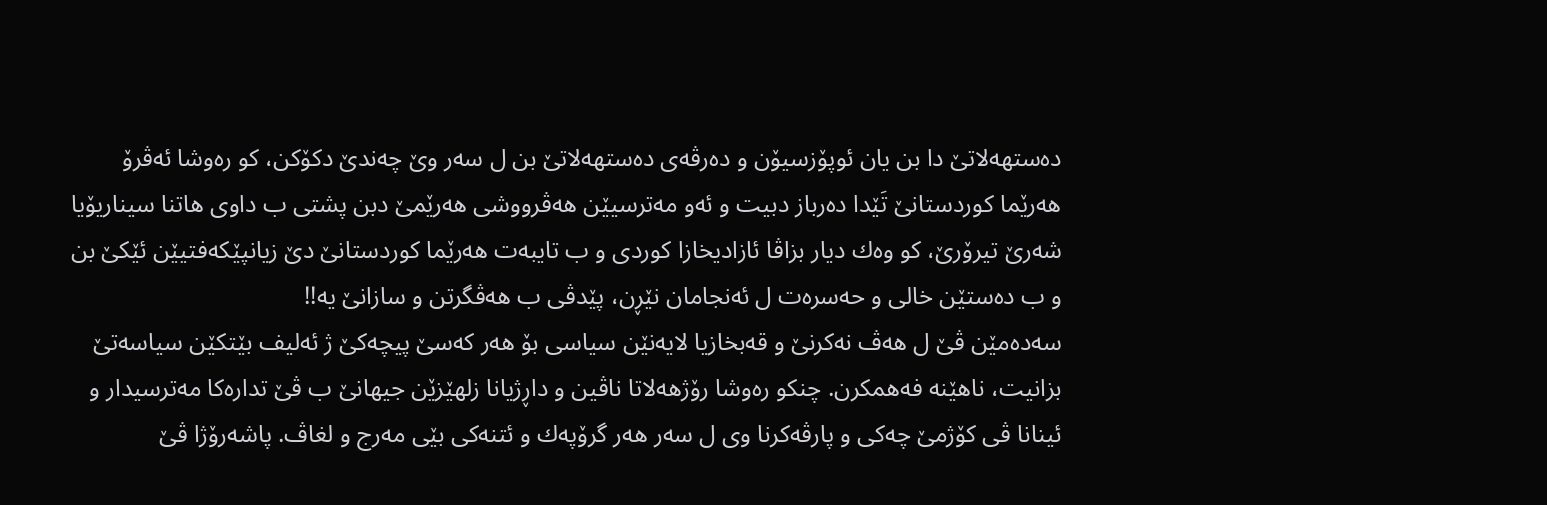ده‌ستهه‌لاتێ دا بن یان ئوپۆزسیۆن و ده‌رڤه‌ى ده‌ستهه‌لاتێ بن ل سه‌ر وێ چه‌ندێ دكۆكن، كو ره‌وشا ئه‌ڤرۆ هه‌رێما كوردستانێ تَێدا ده‌رباز دبیت و ئه‌و مه‌ترسیێن هه‌ڤرووشى هه‌رێمێ دبن پشتى ب داوى هاتنا سیناریۆیا شه‌رێ تیرۆرێ، كو وه‌ك دیار بزاڤا ئازادیخازا كوردى و ب تایبه‌ت هه‌رێما كوردستانێ دێ زیانپێكه‌فتیێن ئێكێ بن و ب ده‌ستێن خالى و حه‌سره‌ت ل ئه‌نجامان نێڕن، پێدڤى ب هه‌ڤگرتن و سازانێ یه‌!!
سه‌ده‌مێن ڤێ ل هه‌ڤ نه‌كرنێ و قه‌بخازیا لایه‌نێن سیاسى بۆ هه‌ر كه‌سێ پیچه‌كێ ژ ئه‌لیف بێتكێن سیاسه‌تێ بزانیت، ناهێنه‌ فه‌همكرن. چنكو ره‌وشا رۆژهه‌لاتا ناڤین و داڕژیانا زلهێزێن جیهانێ ب ڤێ تداره‌كا مه‌ترسیدار و ئینانا ڤى كۆژمێ چه‌كى و پارڤه‌كرنا وى ل سه‌ر هه‌ر گرۆپه‌ك و ئتنه‌كى بێى مه‌رج و لغاڤ. پاشه‌رۆژا ڤێ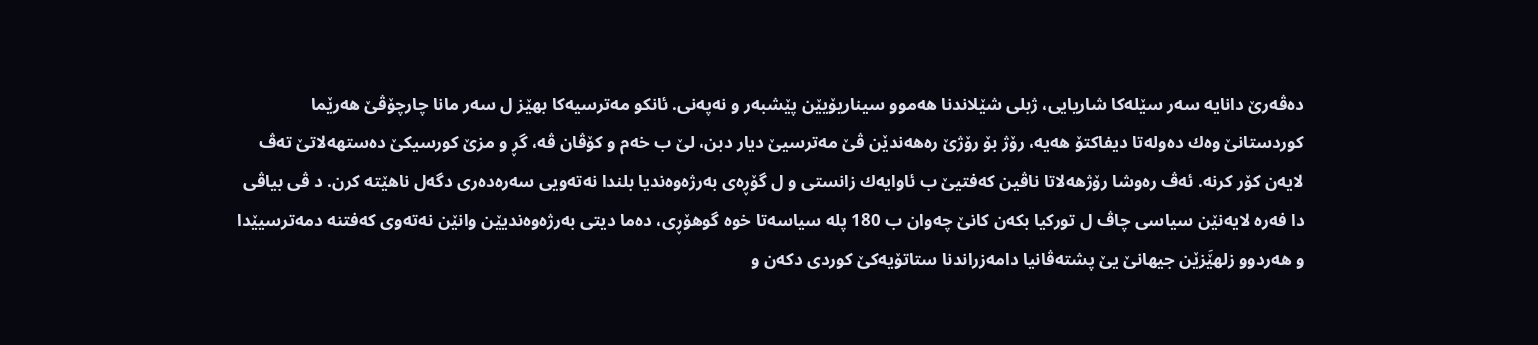ده‌ڤه‌رێ دانایه‌ سه‌ر سێله‌كا شاریایى، ژبلى شێلاندنا هه‌موو سیناریۆیێن پێشبه‌ر و نه‌په‌نى. ئانكو مه‌ترسیه‌كا بهێز ل سه‌ر مانا چارچۆڤێ هه‌رێما كوردستانێ وه‌ك ده‌وله‌تا دیفاكتۆ هه‌یه‌، رۆژ بۆ رۆژێ ره‌هه‌ندێن ڤێ مه‌ترسیێ دیار دبن، لێ ب خه‌م و كۆڤان ڤه‌، گڕ و مزێ كورسیكێ ده‌ستهه‌لاتێ ته‌ڤ لایه‌ن كۆر كرنه‌. ئه‌ڤ ره‌وشا رۆژهه‌لاتا ناڤین كه‌فتیێ ب ئاوایه‌ك زانستى و ل گۆڕه‌ى به‌رژه‌وه‌ندیا بلندا نه‌ته‌ویى سه‌ره‌ده‌رى دگه‌ل ناهێته‌ كرن. د ڤى بیاڤى دا فه‌ره‌ لایه‌نێن سیاسى چاڤ ل توركیا بكه‌ن كانێ چه‌وان ب 180 پله‌ سیاسه‌تا خوه‌ گوهۆڕى، ده‌ما دیتى به‌رژه‌وه‌ندیێن وانێن نه‌ته‌وى كه‌فتنه‌ دمه‌ترسیێدا و هه‌ردوو زلهێَزێن جیهانێ یێ پشته‌ڤانیا دامه‌زراندنا ستاتۆیه‌كێ كوردى دكه‌ن و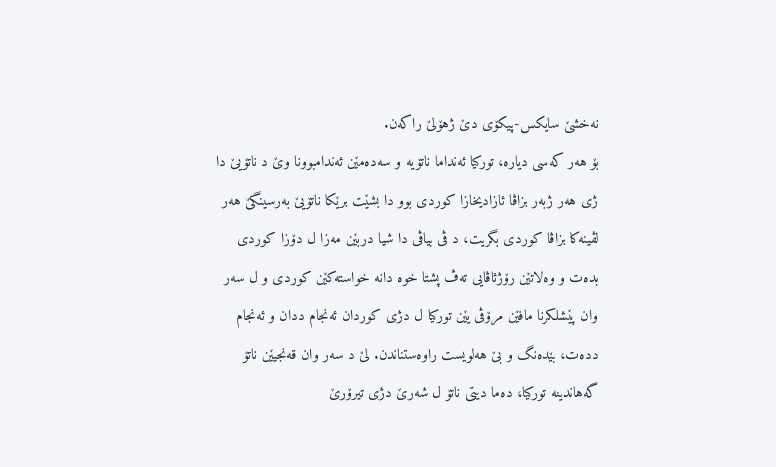نه‌خشێ سایكس-پیكۆى دێ ژهۆلێ راكه‌ن.
بۆ هه‌ر كه‌سى دیاره‌، توركیا ئه‌نداما ناتۆیه‌ و سه‌ده‌مێن ئه‌ندامبوونا وێ د ناتۆیێ دا ژى هه‌ر ژبه‌ر بزاڤا ئازادیخازا كوردى بوو دا بشێت برێكا ناتۆیێ به‌رسینگێ هه‌ر لڤینه‌كا بزاڤا كوردى بگریت، د ڤى بیاڤى دا شیا دربێن مه‌زا ل دۆزا كوردى بده‌ت و وه‌لاتێن رۆژئاڤایى ته‌ڤ پشتا خوه‌ دانه‌ خواسته‌كێن كوردى و ل سه‌ر وان پێشلكرنا مافێن مرۆڤى یێن توركیا ل دژى كوردان ئه‌نجام ددان و ئه‌نجام دده‌ت، بێده‌نگ و بێ هه‌لویست راوه‌ستناندن. لێ د سه‌ر وان قه‌نجیێن ناتۆ گه‌هاندینه‌ توركیا، ده‌ما دیتى ناتۆ ل شه‌رێ دژى تیرۆرێ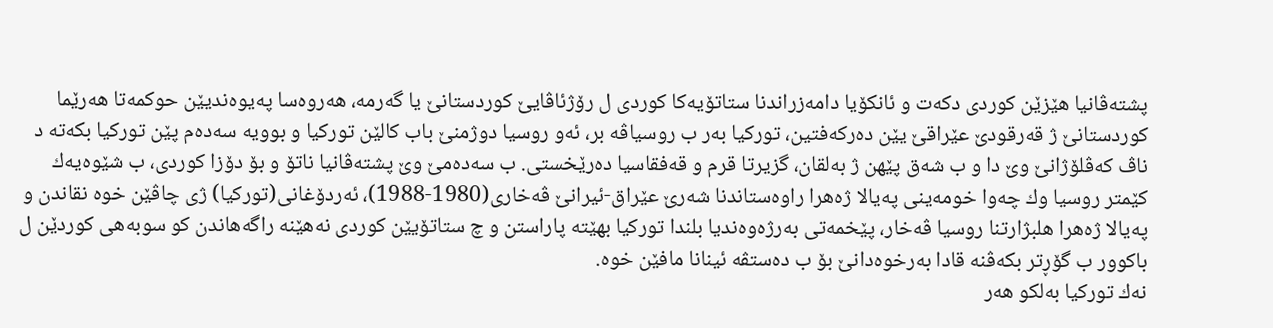پشته‌ڤانیا هێزێن كوردى دكه‌ت و ئانكۆیا دامه‌زراندنا ستاتۆیه‌كا كوردى ل رۆژئاڤایێ كوردستانێ یا گه‌رمه‌، هه‌روه‌سا په‌یوه‌ندیێن حوكمه‌تا هه‌رێما كوردستانێ ژ قه‌رقودێ عێراقێ یێن ده‌ركه‌فتین، توركیا به‌ر ب روسیاڤه‌ بر، ئه‌و روسیا دوژمنێ باب كالێن توركیا و بوویه‌ سه‌ده‌م پێن توركیا بكه‌ته‌ د ناڤ كه‌ڤلۆژانێ وێ دا و ب شه‌ق پێهن ژ به‌لقان، گزیرتا قرم و قه‌فقاسیا ده‌رێخستى. ب سه‌ده‌مێ وێ پشته‌ڤانیا ناتۆ و بۆ دۆزا كوردى، ب شێوه‌یه‌ك كێمتر روسیا وك چه‌وا خومه‌ینى په‌یالا ژه‌هرا راوه‌ستاندنا شه‌رێ عێراق-ئیرانێ ڤه‌خارى(1980-1988)، ئه‌ردۆغانى(توركیا) ژى چاڤێن خوه‌ نقاندن و په‌یالا ژه‌هرا هلبژارتنا روسیا ڤه‌خار، پێخمه‌تى به‌رژه‌وه‌ندیا بلندا توركیا بهێته‌ پاراستن و چ ستاتۆیێن كوردى نه‌هێنه‌ راگه‌هاندن كو سوبه‌هى كوردێن ل باكوور ب گۆڕتر بكه‌ڤنه‌ قادا به‌رخوه‌دانێ بۆ ب ده‌ستڤه‌ ئینانا مافێن خوه‌.
نه‌ك توركیا به‌لكو هه‌ر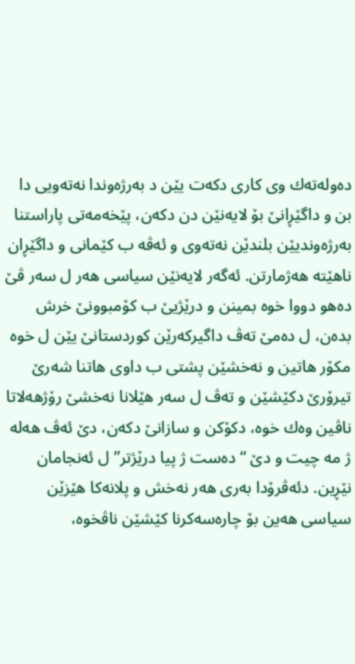ده‌وله‌ته‌ك وى كارى دكه‌ت یێن د به‌رژه‌وندا نه‌ته‌ویى دا بن و داگێڕانێ بۆ لایه‌نێن دن دكه‌ن، پێخه‌مه‌تى پاراستنا به‌رژه‌وندیێن بلندێن نه‌ته‌وى و ئه‌ڤه‌ ب كێمانى و داگێڕان ناهێته‌ هه‌ژمارتن. ئه‌گه‌ر لایه‌نێن سیاسى هه‌ر ل سه‌ر ڤێ ده‌هو دووا خوه‌ بمینن و درێژیێ ب كۆمبوونێ خرش بده‌ن، ل ده‌مێ ته‌ڤ داگیركه‌رێن كوردستانێ یێن ل خوه‌ مكۆر هاتین و نه‌خشێن پشتى ب داوى هاتنا شه‌رێ تیرۆرێ دكێشێن و ته‌ڤ ل سه‌ر هێلانا نه‌خشێ رۆژهه‌لاتا ناڤین وه‌ك خوه‌، دكۆكن و سازانێ دكه‌ن، دێ ئه‌ڤ هه‌له‌ ژ مه‌ چیت و دێ “ده‌ست ژ پیا درێژتر” ل ئه‌نجامان نێڕین. دئه‌ڤرۆدا به‌رى هه‌ر نه‌خش و پلانه‌كا هێزێن سیاسى هه‌ین بۆ چاره‌سه‌كرنا كێشێن ناڤخوه‌،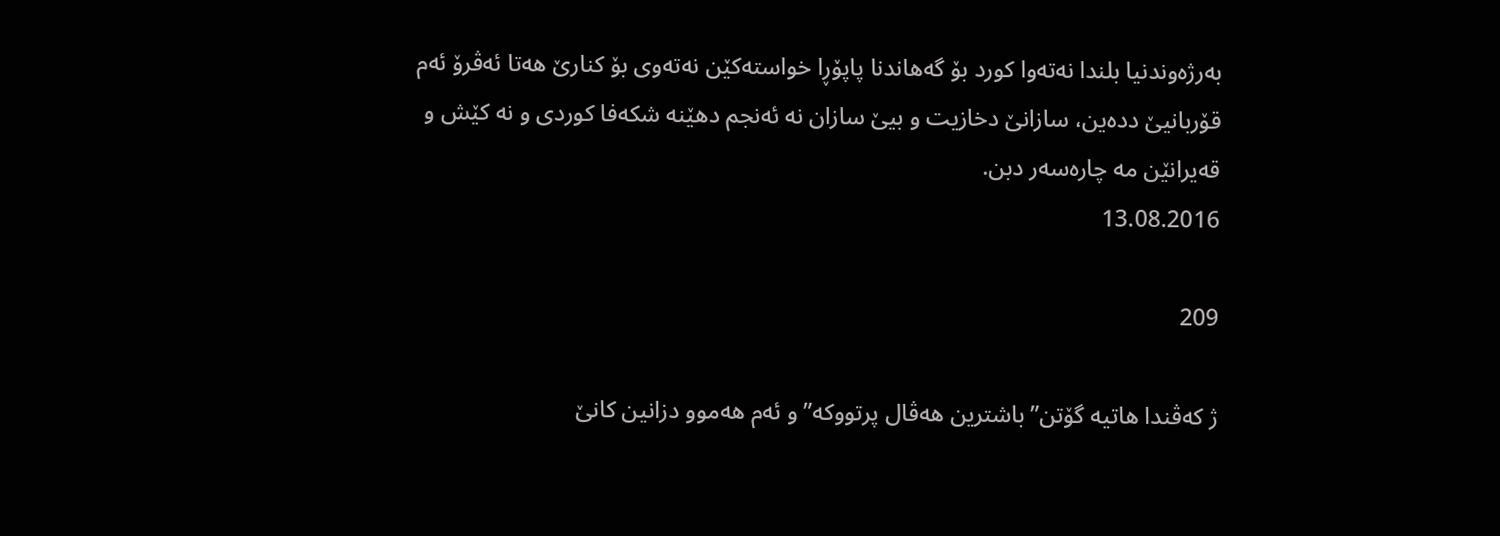به‌رژه‌وندنیا بلندا نه‌ته‌وا كورد بۆ گه‌هاندنا پاپۆڕا خواسته‌كێن نه‌ته‌وى بۆ كنارێ هه‌تا ئه‌ڤرۆ ئه‌م قۆربانیێ دده‌ین، سازانێ دخازیت و بیێ سازان نه‌ ئه‌نجم دهێنه‌ شكه‌فا كوردى و نه‌ كێش و قه‌یرانێن مه‌ چاره‌سه‌ر دبن.
13.08.2016

209

ژ كه‌ڤندا هاتیه‌ گۆتن”باشترین هه‌ڤال پرتووكه‌” و ئه‌م هه‌موو دزانین كانێ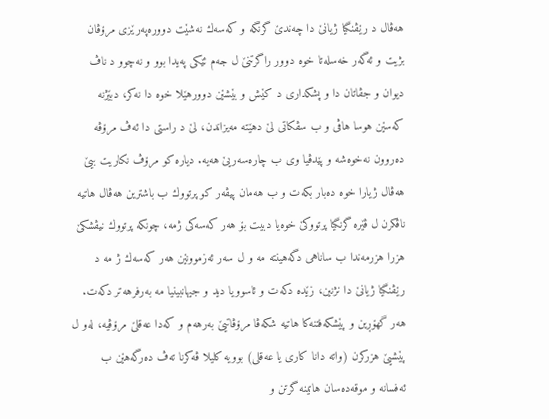هه‌ڤال د رێڤنگیا ژیانێ دا چه‌ندێ گرنگه‌ و كه‌سه‌ك نه‌شێت دووره‌په‌رێزى مرۆڤان بژیت و ئه‌گه‌ر خه‌سله‌تا خوه‌ دوور راگرتنێ ل جه‌م ئێكى په‌یدا بوو و نه‌چوو د ناڤ دیوان و جڤاتان دا و پشكدارى د كێش و بێشێن دوورهێلا خوه‌ دا نه‌كر، دبێژنه‌ كه‌سێن هوسا هاڤى و ب سڤكاتى لێ دهێته‌ مه‌یزاندن، لێ د راستى دا ئه‌ڤ مرۆڤه‌ ده‌روون نه‌خوه‌شه‌ و پێدڤیا وى ب چاره‌سه‌ریێ هه‌یه‌. دیاره‌ كو مرۆڤ نكاریت بیێ هه‌ڤال ژیارا خوه‌ ده‌بار بكه‌ت و ب هه‌مان پیڤه‌ر كو پرتووك ب باشترین هه‌ڤال هاتیه‌ ناڤكرن ل ڤێره‌ گرنگیا پرتووكێ خوه‌یا دبیت بۆ هه‌ر كه‌سه‌كى ژمه‌، چونكه‌ پرتووك نیڤشكێ هزرا هزرمه‌ندا ب ساناهى دگه‌هینته‌ مه‌ و ل سه‌ر ئه‌زموونێن هه‌ر كه‌سه‌ك ژ مه‌ د رێڤنگیا ژیانێ دا نژنین، زێده‌ دكه‌ت و ئاسوویا دید و جیهانبینیا مه‌ به‌رفرهه‌تر دكه‌ت. هه‌ر گهۆڕین و پێشكه‌فتنه‌كا هاتیه‌ شكه‌ڤا مرۆڤاتیێ به‌رهه‌م و كه‌دا عه‌قلێ مرۆڤیه‌، له‌و ل پێشیێ هزركرن (واته‌ دانا كارى یا عه‌قلى) بوویه‌ كلیلا ڤه‌كرنا ته‌ڤ ده‌رگه‌هێن ب ئه‌فسانه‌ و موقه‌ده‌سان هاتینه‌ گرتن و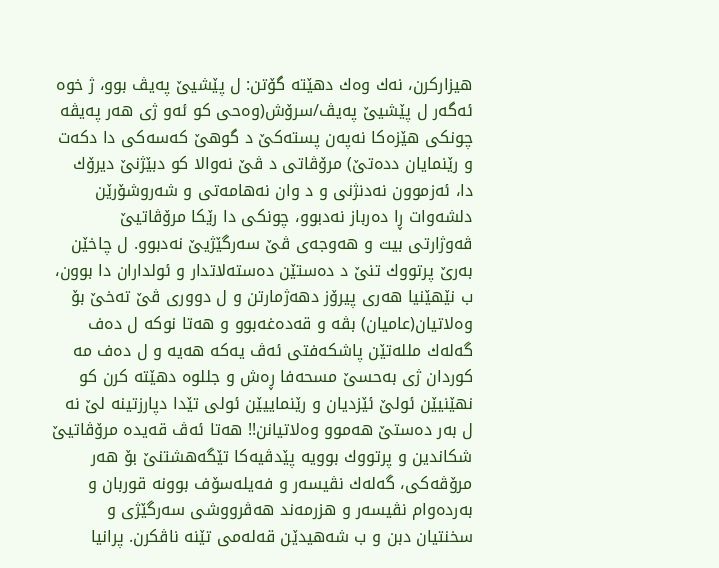هیزاركرن، نه‌ك وه‌ك دهێته‌ گۆتن: ل پێشیێ په‌یڤ بوو، ژ خوه‌ ئه‌گه‌ر ل پێشیێ په‌یڤ/سرۆش(وه‌حى كو ئه‌و ژى هه‌ر په‌یڤه‌ چونكی هێزه‌كا نه‌په‌ن پسته‌كێ د گوهێ كه‌سه‌كى دا دكه‌ت و رێنمایان دده‌تێ) مرۆڤاتى د ڤێ نه‌والا كو دبێژنێ دیرۆك دا، ئه‌زموون نه‌دنژنى و د وان نه‌هامه‌تى و شه‌روشۆرێن دلشه‌وات ڕا ده‌رباز نه‌دبوو، چونكی دا رێكا مرۆڤاتیێ ڤه‌وژارتى بیت و هه‌وجه‌ى ڤێ سه‌رگێژیێ نه‌دبوو. ل چاخێن به‌رێ پرتووك تنێ د ده‌ستێن ده‌سته‌لاتدار و ئولداران دا بوون، ب نێهێنیا هه‌رى پیرۆز دهه‌ژمارتن و ل دوورى ڤێ ته‌خێ بۆ وه‌لاتیان(عامیان) بڤه‌ و قه‌ده‌غه‌بوو و هه‌تا نوكه‌ ل ده‌ف گه‌له‌ك ملله‌تێن پاشكه‌فتى ئه‌ڤ یه‌كه‌ هه‌یه‌ و ل ده‌ف مه‌ كوردان ژى به‌حسێ مسحه‌فا ڕه‌ش و جللوه‌ دهێته‌ كرن كو نهێنیێن ئولێ ئێزدیان و رێنماییێن ئولى تێدا دپارزتینه‌ لێ نه‌ ل به‌ر ده‌ستێ هه‌موو وه‌لاتیانن!! هه‌تا ئه‌ڤ قه‌یده‌ مرۆڤاتیێ شكاندین و پرتووك بوویه‌ پێدڤیه‌كا تێگه‌هشتنێ بۆ هه‌ر مرۆڤه‌كى، گه‌له‌ك نڤیسه‌ر و فه‌یله‌سۆف بوونه‌ قوربان و به‌رده‌وام نڤیسه‌ر و هزرمه‌ند هه‌ڤرووشى سه‌رگێژى و سخنتیان دبن و ب شه‌هیدێن قه‌له‌مى تێنه‌ ناڤكرن. پرانیا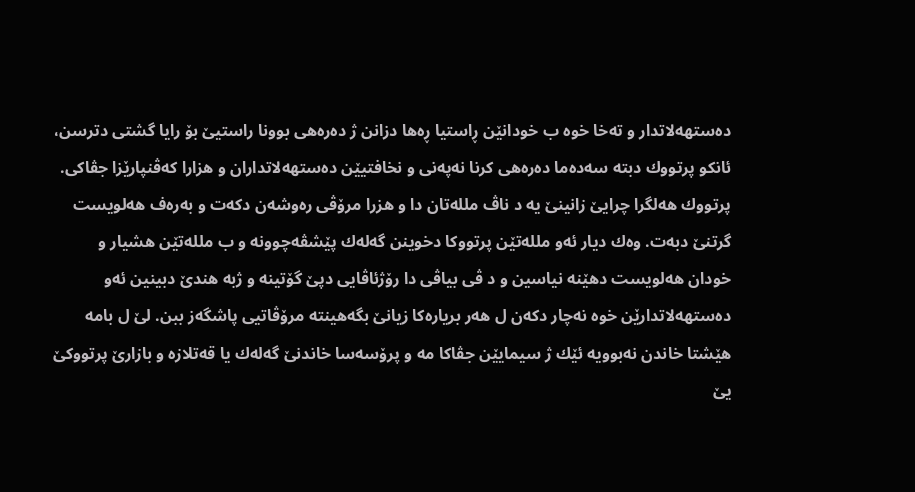ده‌ستهه‌لاتدار و ته‌خا خوه‌ ب خودانێن ڕاستیا ڕه‌ها دزانن ژ ده‌ره‌هى بوونا راستیێ بۆ رایا گشتى دترسن، ئانكو پرتووك دبته‌ سه‌ده‌ما ده‌ره‌هى كرنا نه‌په‌نى و نخافتیێن ده‌ستهه‌لاتداران و هزارا كه‌ڤنپارێزا جڤاكى. پرتووك هه‌لگرا چرایێ زانینێ یه‌ د ناڤ ملله‌تان دا و هزرا مرۆڤى ره‌وشه‌ن دكه‌ت و به‌ره‌ف هه‌لویست گرتنێ دبه‌ت. وه‌ك دیار ئه‌و ملله‌تێن پرتووكا دخوینن گه‌له‌ك پێشڤه‌چوونه‌ و ب ملله‌تێن هشیار و خودان هه‌لویست دهێنه‌ نیاسین و د ڤى بیاڤى دا رۆژئاڤایى دپێ گۆتینه‌ و ژبه‌ هندێ دبینین ئه‌و ده‌ستهه‌لاتدارێن خوه‌ نه‌چار دكه‌ن ل هه‌ر بریاره‌كا زیانێ بگه‌هینته‌ مرۆڤاتیى پاشگه‌ز ببن. لێ ل بامه‌ هێشتا خاندن نه‌بوویه‌ ئێك ژ سیمایێن جڤاكا مه‌ و پرۆسه‌سا خاندنێ گه‌له‌ك یا قه‌تلازه‌ و بازارێ پرتووكێ یێ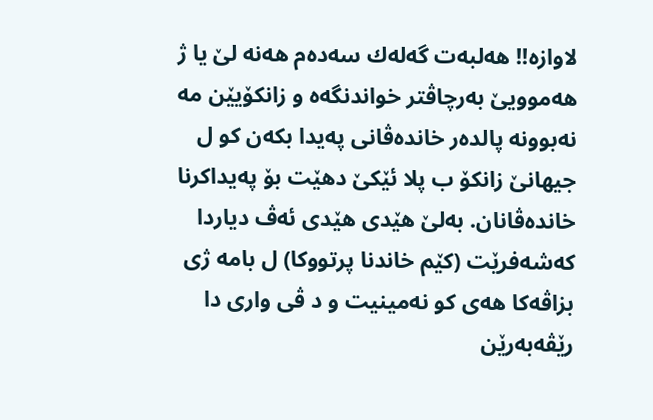لاوازه‌!! هه‌لبه‌ت گه‌له‌ك سه‌ده‌م هه‌نه‌ لێ یا ژ هه‌موویێ به‌رچاڤتر خواندنگه‌ه و زانكۆیێن مه‌ نه‌بوونه‌ پالده‌ر خانده‌ڤانى په‌یدا بكه‌ن كو ل جیهانێ زانكۆ ب پلا ئێكێ دهێت بۆ په‌یداكرنا خانده‌ڤانان. به‌لێ هێدى هێدى ئه‌ڤ دیاردا كه‌شه‌فرێت (كێم خاندنا پرتووكا) ل بامه‌ ژى بزاڤه‌كا هه‌ى كو نه‌مینیت و د ڤى وارى دا رێڤه‌به‌رێن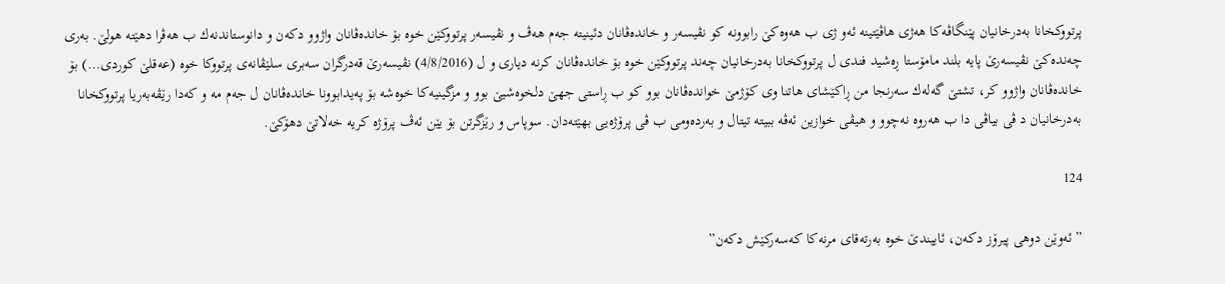پرتووكخانا به‌درخانیان پێنگاڤه‌كا هه‌ژى هاڤێتینه‌ ئه‌و ژى ب هه‌وه‌كێ رابوونه‌ كو نڤیسه‌ر و خانده‌ڤانان دئینیته‌ جه‌م هه‌ڤ و نڤیسه‌ر پرتووكێن خوه‌ بۆ خانده‌ڤانان واژوو دكه‌ن و دانوستاندنه‌ك ب هه‌ڤرا دهێته‌ هولێ. به‌رى چه‌نده‌كێ نڤیسه‌رێ پایه‌ بلند مامۆستا ڕه‌شید فندى ل پرتووكخانا به‌درخانیان چه‌ند پرتووكێن خوه‌ بۆ خانده‌ڤانان كرنه‌ دیارى و ل (4/8/2016) نڤیسه‌رێ قه‌درگران سه‌برى سلێڤانه‌ى پرتووكا خوه‌ (عه‌قلێ كوردى…) بۆ خانده‌ڤانان واژوو كر، تشتێ گه‌له‌ك سه‌رنجا من ڕاكێشاى هاتنا وى كۆژمێ خوانده‌ڤانان بوو كو ب ڕاستى جهێ دلخوه‌شیێ بوو و مزگینیه‌كا خوه‌شه‌ بۆ په‌یدابوونا خانده‌ڤانان ل جه‌م مه‌ و كه‌دا رێڤه‌به‌ریا پرتووكخانا به‌درخانیان د ڤى بیاڤى دا ب هه‌روه‌ نه‌چوو و هیڤی خوازین ئه‌ڤه‌ ببیته‌ تیتال و به‌رده‌ومى ب ڤى پرۆژه‌یى بهێته‌دان. سوپاس و رێزگرتن بۆ یێن ئه‌ڤ پرۆژه‌ كریه‌ خه‌لاتێ دهۆكێ.

124

” ئه‌وێن دوهى پیرۆز دكه‌ن، ئاییندێ خوه‌ به‌رته‌قاى مرنه‌كا كه‌سه‌ركێش دكه‌ن”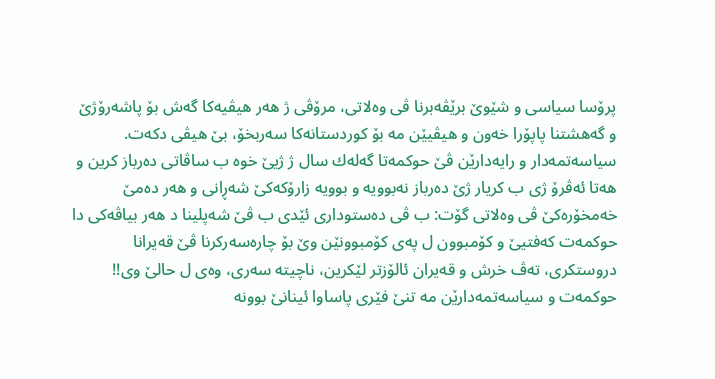پرۆسا سیاسى و شێوێ برێڤه‌برنا ڤى وه‌لاتى، مرۆڤى ژ هه‌ر هیڤیه‌كا گه‌ش بۆ پاشه‌رۆژێ و گه‌هشتنا پاپۆرا خه‌ون و هیڤیێن مه‌ بۆ كوردستانه‌كا سه‌ربخۆ، بێ هیڤى دكه‌ت. سیاسه‌تمه‌دار و رایه‌دارێن ڤێ حوكمه‌تا گه‌له‌ك سال ژ ژیێ خوه‌ ب ساڤاتى ده‌رباز كرین و هه‌تا ئه‌ڤرۆ ژى ب كریار ژێ ده‌رباز نه‌بوویه‌ و بوویه‌ زارۆكه‌كێ شه‌ڕانى و هه‌ر ده‌مێ خه‌مخۆره‌كێ ڤى وه‌لاتى گۆت: ب ڤى ده‌ستودارى ئێدى ب ڤێ شه‌پلینا د هه‌ر بیاڤه‌كى دا حوكمه‌ت كه‌فتیێ و كۆمبوون ل په‌ى كۆمبوونێن وێ بۆ چاره‌سه‌ركرنا ڤێ قه‌یرانا دروستكرى، ته‌ڤ خرش و قه‌یران ئالۆزتر لێكرین، ناچیته‌ سه‌رى، وه‌ى ل حالێ وى!! حوكمه‌ت و سیاسه‌تمه‌دارێن مه‌ تنێ فێرى پاساوا ئینانێ بوونه‌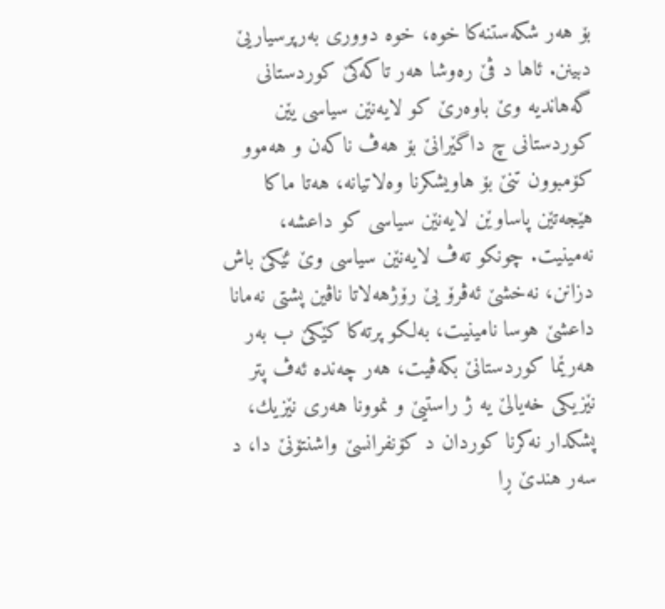بۆ هه‌ر شكه‌ستنه‌كا خوه‌، خوه‌ دوورى به‌رپرسیاریێ دبینن. ئاها د ڤێ ره‌وشا هه‌ر تاكه‌كێ كوردستانى گه‌هاندیه‌ وێ باوه‌رێ كو لایه‌نێن سیاسى یێن كوردستانى چ داگێرانێ بۆ هه‌ڤ ناكه‌ن و هه‌موو كۆمبوون تنێ بۆ هاویشكرنا وه‌لاتیانه‌، هه‌تا ماكا هێجه‌تێن پاساوێن لایه‌نێن سیاسى كو داعشه‌، نه‌مینیت. چونكو ته‌ڤ لایه‌نێن سیاسى وێ ئێكێ باش دزانن، نه‌خشێ ئه‌ڤرۆ یێ رۆژهه‌لاتا ناڤین پشتى نه‌مانا داعشێ هوسا نامینیت، به‌لكو پرته‌كا كێكێ ب به‌ر هه‌رێما كوردستانێ بكه‌ڤیت، هه‌ر چه‌نده‌ ئه‌ڤ پتر نێزیكى خه‌یالێ یه‌ ژ راستیێ و نموونا هه‌رى نێزیك، پشكدار نه‌كرنا كوردان د كۆنفرانسێ واشنتۆنێ دا، د سه‌ر هندێ ڕا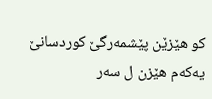كو هێزێن پێشمه‌رگێ كوردسانێ یه‌كه‌م هێزن ل سه‌ر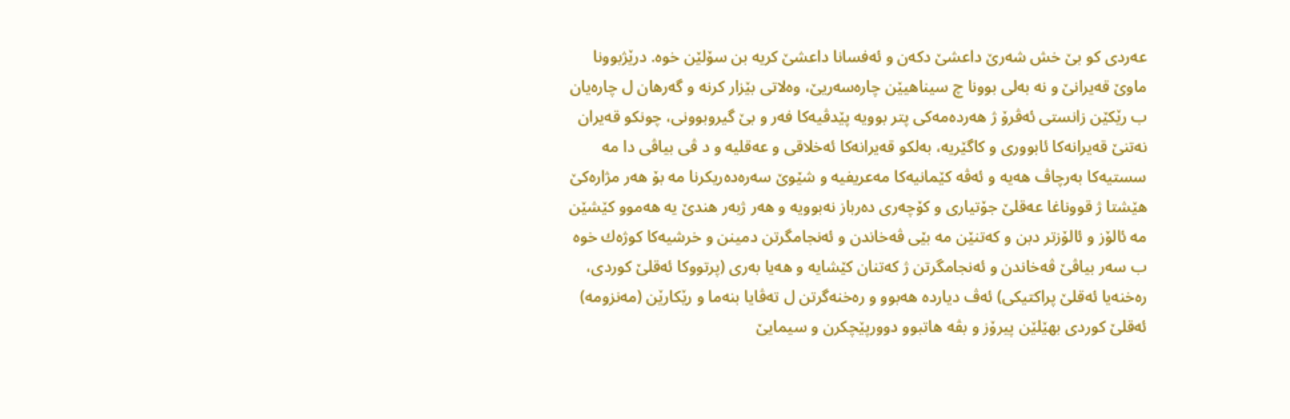عه‌ردى كو بێ خش شه‌رێ داعشێ دكه‌ن و ئه‌فسانا داعشێ كریه‌ بن سۆلێن خوه‌. درێژبوونا ماوێ قه‌یرانێ و نه‌ به‌لى بوونا چ سیناهیێن چاره‌سه‌ریێ، وه‌لاتى بێزار كرنه‌ و گه‌رهان ل چاره‌یان ب رێكێن زانستى ئه‌ڤرۆ ژ هه‌رده‌مه‌كى پتر بوویه‌ پێدڤیه‌كا فه‌ر و بێ گیروبوونى، چونكو قه‌یران نه‌تنێ قه‌یرانه‌كا ئابوورى و كاگێریه‌، به‌لكو قه‌یرانه‌كا ئه‌خلاقى و عه‌قلیه‌ و د ڤى بیاڤى دا مه‌ سستیه‌كا به‌رچاڤ هه‌یه‌ و ئه‌ڤه‌ كێمانیه‌كا مه‌عریفیه‌ و شێوێ سه‌ره‌ده‌ریكرنا مه‌ بۆ هه‌ر مژاره‌كێ هێشتا ژ قووناغا عه‌قلێ جۆتیارى و كۆچه‌رى ده‌رباز نه‌بوویه‌ و هه‌ر ژبه‌ر هندێ یه‌ هه‌موو كێشێن مه‌ ئالۆز و ئالۆزتر دبن و كه‌تنێن مه‌ بێى ڤه‌خاندن و ئه‌نجامگرتن دمینن و خرشیه‌كا كوژه‌ك خوه‌ ب سه‌ر بیاڤێ ڤه‌خاندن و ئه‌نجامگرتن ژ كه‌تنان كێشایه‌ و هه‌یا به‌رى (پرتووكا ئه‌قلێ كوردى، ره‌خنه‌یا ئه‌قلێ پراكتیكى) ئه‌ڤ دیارده‌ هه‌بوو و ره‌خنه‌گرتن ل ته‌ڤایا بنه‌ما و رێكارێن (مه‌نزومه‌) ئه‌قلێ كوردى بهێلێن پیرۆز و بڤه‌ هاتبوو دوورپێچكرن و سیمایێ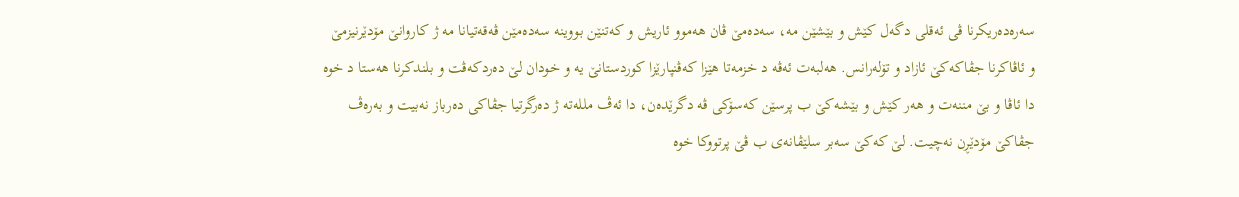سه‌ره‌ده‌ریكرنا ڤى ئه‌قلى دگه‌ل كێش و بێشێن مه‌، سه‌ده‌مێ ڤان هه‌موو ئاریش و كه‌تنێن بووینه‌ سه‌ده‌مێن ڤه‌قه‌تیانا مه‌ ژ كاروانێ مۆدێرنیزمێ و ئاڤاكرنا جڤاكه‌كێ ئازاد و تۆله‌رانس. هه‌لبه‌ت ئه‌ڤه‌ د خزمه‌تا هێزا كه‌ڤنپارێزا كوردستانێ یه‌ و خودان لێ ده‌ردكه‌ڤت و بلندكرنا هه‌ستا د خوه‌ دا ئاڤا و بێ مننه‌ت و هه‌ر كێش و بێشه‌كێ ب پرسێن كه‌سۆكى ڤه‌ دگرێده‌ن، دا ئه‌ڤ ملله‌ته‌ ژ ده‌رگرتیا جڤاكى ده‌رباز نه‌بیت و به‌ره‌ڤ جڤاكێ مۆدێڕن نه‌چیت. لێ كه‌كێ سه‌بر سلێڤانه‌ى ب ڤێ پرتووكا خوه‌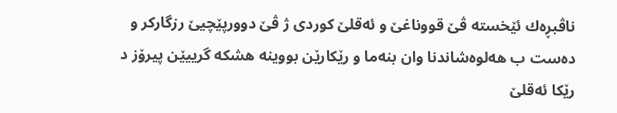ناڤبڕه‌ك ئێخسته‌ ڤێ قووناغێ و ئه‌قلێ كوردى ژ ڤێ دوورپێچیێ رزگاركر و ده‌ست ب هه‌لوه‌شاندنا وان بنه‌ما و رێكارێن بووینه‌ هشكه‌ گرییێن پیرۆز د رێكا ئه‌قلێ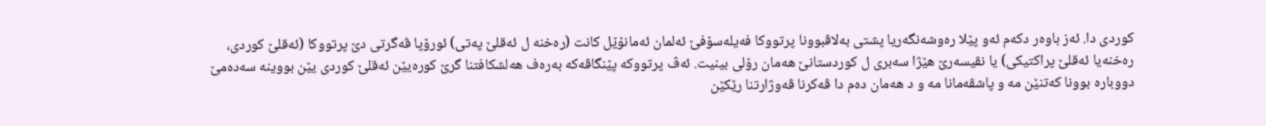كوردى دا. ئه‌ز باوه‌ر دكه‌م ئه‌و پێلا ره‌وشه‌نگه‌ریا پشتى به‌لاڤبوونا پرتووكا فه‌یله‌سۆفێ ئه‌لمان ئه‌مانۆێل كانت (ره‌خنه‌ ل ئه‌قلێ په‌تى) ئورۆپا ڤه‌گرتى دێ پرتووكا (ئه‌قلێ كوردى، ره‌خنه‌یا ئه‌قلێ پراكتیكى) یا نڤیسه‌رێ هێژا سه‌برى ل كوردستانێ هه‌مان رۆلى بینیت. ئه‌ڤ پرتووكه‌ پێنگاڤه‌كه‌ به‌ره‌ف هه‌لشكافتنا گرێ كوره‌یێن ئه‌قلێ كوردى یێن بووینه‌ سه‌ده‌مێ دووباره‌ بوونا كه‌تنێن مه‌ و پاشڤه‌مانا مه‌ و د هه‌مان ده‌م دا ڤه‌كرنا ڤه‌وژارتنا رێكێن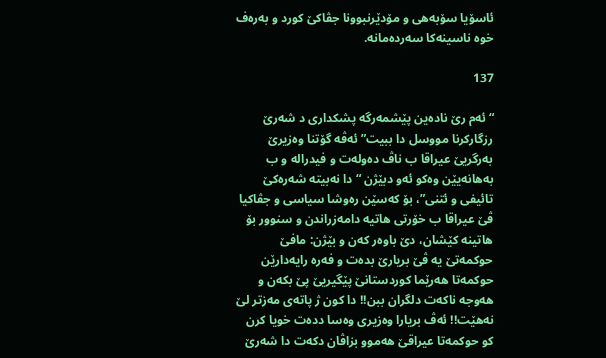ئاسۆیا سۆبه‌هى و مۆدێرنبوونا جڤاكێ كورد و به‌ره‌ف خوه‌ ناسینه‌كا سه‌رده‌مانه‌.

137

“ئەم رێ نادەین پێشمەرگە پشکدارى د شەرێ رزگارکرنا مووسل دا ببیت” ئەڤە گۆتنا وەزیرێ بەرگریێ عیراقا ب ناڤ دەولەت و فیدرالە و ب بەهانەیێن وەکو ئەو دبێژن “دا نەبیتە شەرەکێ تائیفى و ئتنى”، بۆ کەسێن رەوشا سیاسى و جڤاکیا ڤێ عیراقا ب خۆرتى هاتیە دامەزراندن و سنوور بۆ هاتینە کێشان، دێ باوەر کەن و بێژن: مافێ حوکمەتێ یە ڤێ بریارێ بدەت و فەرە رایەدارێن حوکمەتا هەرێما کوردستانێ پێگیریێ پێ بکەن و هەوجە ناکەت دلگران ببن!! دا کون ژ پاتەى مەزتر لێ نەهێت!! ئەڤ بریارا وەزیرى وەسا ددەت خویا کرن کو حوکمەتا عیراقێ هەموو بزاڤان دکەت دا شەرێ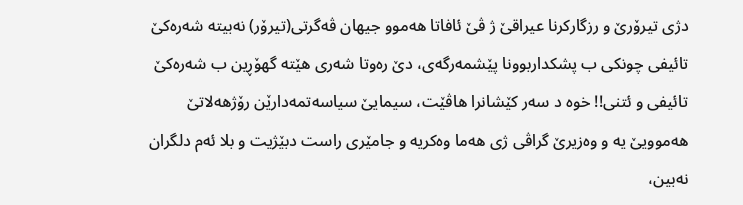دژى تیرۆرێ و رزگارکرنا عیراقێ ژ ڤێ ئافاتا هەموو جیهان ڤەگرتى(تیرۆر) نەبیتە شەرەکێ تائیفى چونکی ب پشکداربوونا پێشمەرگەى، دێ رەوتا شەرى هێتە گهۆڕین ب شەرەکێ تائیفى و ئتنى!! خوە د سەر کێشانرا هاڤێت، سیمایێ سیاسەتمەدارێن رۆژهەلاتێ هەموویێ یە و وەزیرێ گراڤى ژى هەما وەکریە و جامێرى راست دبێژیت و بلا ئەم دلگران نەبین،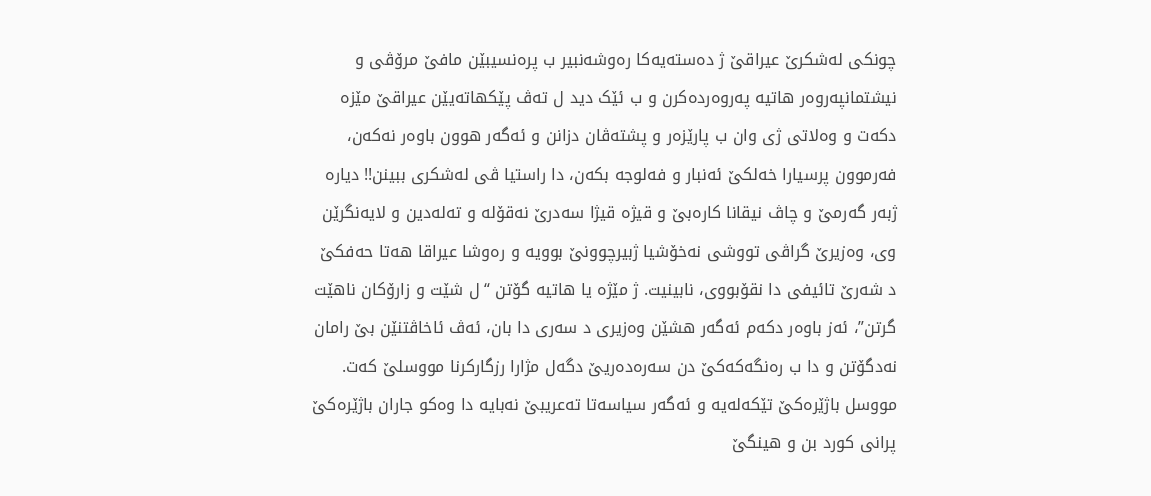چونکى لەشکرێ عیراقێ ژ دەستەیەکا رەوشەنبیر ب پرەنسیبێن مافێ مرۆڤى و نیشتمانپەروەر هاتیە پەروەردەکرن و ب ئێک دید ل تەڤ پێکهاتەیێن عیراقێ مێزە دکەت و وەلاتى ژى وان ب پارێزەر و پشتەڤان دزانن و ئەگەر هوون باوەر نەکەن، فەرموون پرسیارا خەلکێ ئەنبار و فەلوجە بکەن، دا راستیا ڤى لەشکرى ببینن!! دیارە ژبەر گەرمێ و چاڤ نیقانا کارەبێ و قیژە قیژا سەدرێ نەقۆلە و تەلەدین و لایەنگرێن وى، وەزیرێ گراڤى تووشى نەخۆشیا ژبیرچوونێ بوویە و رەوشا عیراقا هەتا حەفکێ د شەرێ تائیفى دا نقۆبووى، نابینیت. ژ مێژە یا هاتیە گۆتن “ل شێت و زارۆکان ناهێت گرتن”، ئەز باوەر دکەم ئەگەر هشێن وەزیرى د سەری دا بان، ئەڤ ئاخاڤتنێن بێ رامان نەدگۆتن و دا ب رەنگەکەکێ دن سەرەدەریێ دگەل مژارا رزگارکرنا مووسلێ کەت. مووسل باژێرەکێ تێکەلەیە و ئەگەر سیاسەتا تەعریبێ نەبایە دا وەکو جاران باژێرەکێ پرانى کورد بن و هینگێ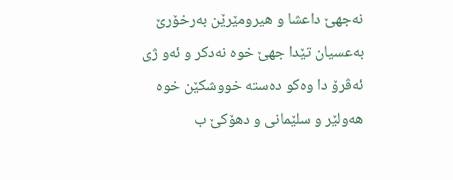نەجهێ داعشا و هیرومێرێن بەرخۆرێ بەعسیان تێدا جهێ خوە نەدکر و ئەو ژى ئەڤرۆ دا وەکو دەستە خووشکێن خوە هەولێر و سلێمانى و دهۆکێ ب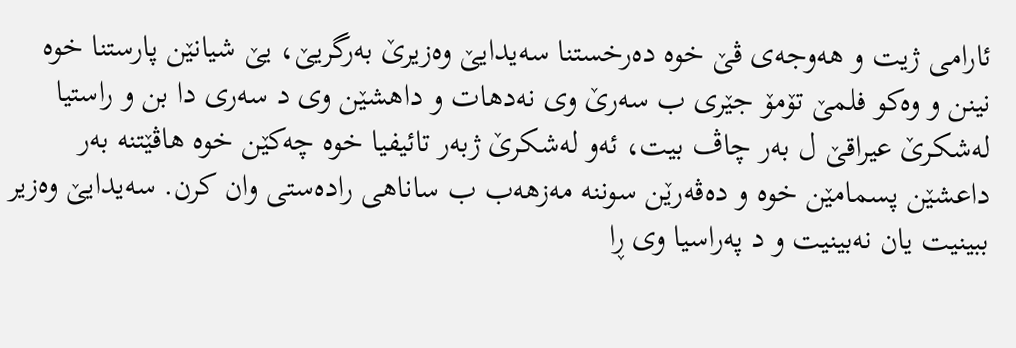ئارامى ژیت و هەوجەى ڤێ خوە دەرخستنا سەیدایێ وەزیرێ بەرگریێ، یێ شیانێن پارستنا خوە نینن و وەکو فلمێ تۆمۆ جێرى ب سەرێ وى نەدهات و داهشێن وى د سەری دا بن و راستیا لەشکرێ عیراقێ ل بەر چاڤ بیت، ئەو لەشکرێ ژبەر تائیفیا خوە چەکێن خوە هاڤێتنە بەر داعشێن پسمامێن خوە و دەڤەرێن سوننە مەزهەب ب ساناهى رادەستى وان کرن. سەیدایێ وەزیر ببینیت یان نەبینیت و د پەراسیا وى ڕا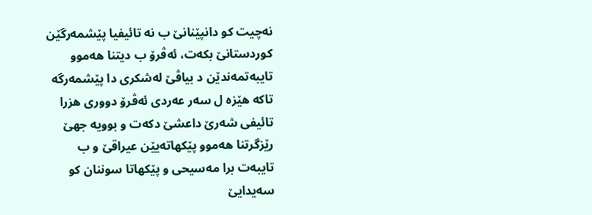نەچیت کو دانپێنانێ ب نە تائیفیا پێشمەرگێن کوردستانێ بکەت، ئەڤرۆ ب دیتنا هەموو تایبەتمەندێن د بیاڤێ لەشکرى دا پێشمەرگە تاکە هێزە ل سەر عەردى ئەڤرۆ دوورى هزرا تائیفى شەرێ داعشێ دکەت و بوویە جهێ رێزگرتنا هەموو پێکهاتەیێن عیراقێ و ب تایبەت برا مەسیحى و پێکهاتا سوننان کو سەیدایێ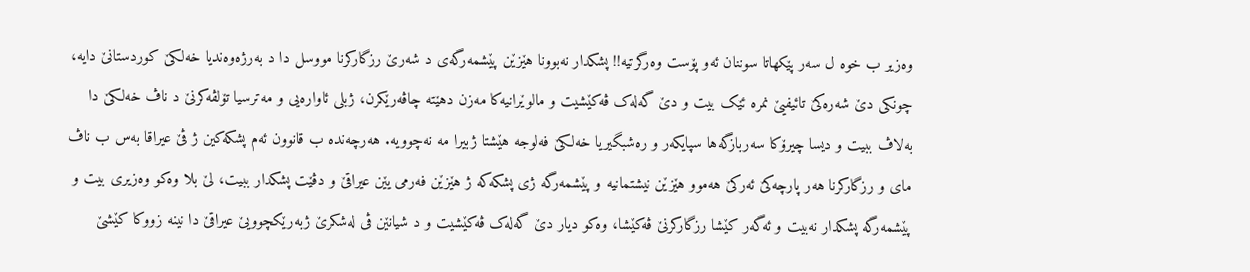وەزیر ب خوە ل سەر پێکهاتا سوننان ئەو پۆست وەرگرتیە!! پشکدار نەبوونا هێزێن پێشمەرگەى د شەرێ رزگارکرنا مووسل دا د بەرژەوەندیا خەلکێ کوردستانێ دایە، چونکی دێ شەرەکێ تائیفیێ نمرە ئێک بیت و دێ گەلەک ڤەکێشیت و مالوێرانیەکا مەزن دهێتە چاڤەرێکرن، ژبلى ئاوارەیى و مەترسیا تۆلڤەکرنێ د ناڤ خەلکێ دا بەلاڤ ببیت و دیسا چیرۆکا سەربازگەها سپایکەر و رەشبگیریا خەلکێ فەلوجە هێشتا ژبیرا مە نەچوویە. هەرچەندە ب قانوون ئەم پشکەکین ژ ڤێ عیراقا بەس ب ناڤ ماى و رزگارکرنا هەر پارچەکێ ئەرکێ هەموو هێزێن نیشتمانیە و پێشمەرگە ژى پشکەکە ژ هێزێن فەرمى یێن عیراقێ و دڤێت پشکدار ببیت، لێ بلا وەکو وەزیرى بیت و پێشمەرگە پشکدار نەبیت و ئەگەر کێشا رزگارکرنێ ڤەکێشا، وەکو دیار دێ گەلەک ڤەکێشیت و د شیانێن ڤى لەشکرێ ژبەرێکچوویێ عیراقێ دا نینە زووکا کێشێ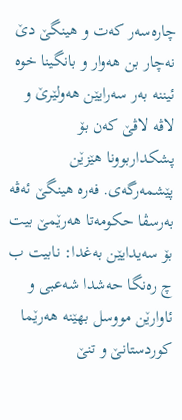چارەسەر کەت و هینگێ دێ نەچار بن هەوار و بانگینا خوە ئیننە بەر سەرایێن هەولێرێ و لاڤە لاڤێ کەن بۆ پشکداربوونا هێزێن پێشمەرگەى. فەرە هینگێ ئەڤە بەرسڤا حکومەتا هەرێمێ بیت بۆ سەیدایێن بەغدا: نابیت ب چ رەنگا حەشدا شەعبى و ئاوارێن مووسل بهێنە هەرێما کوردستانێ و تنێ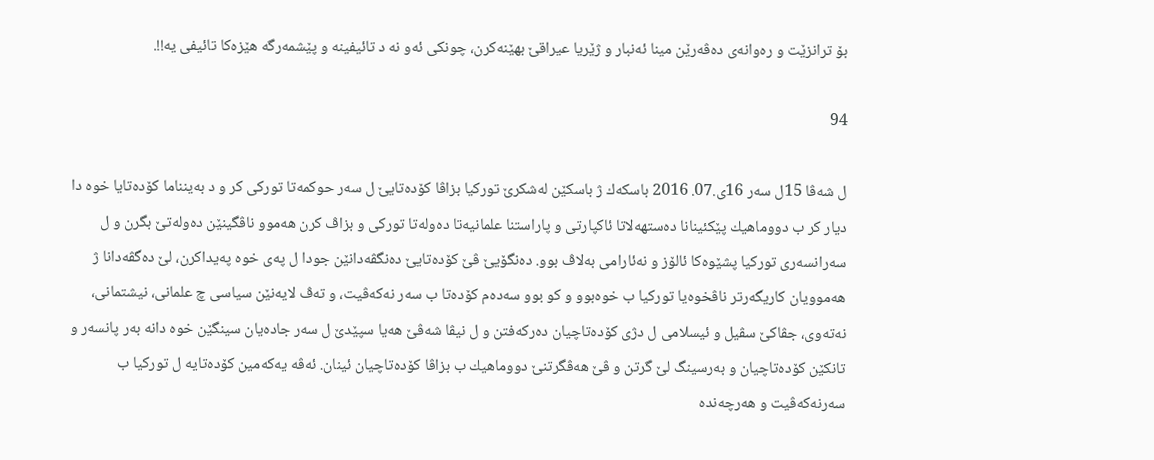بۆ ترانزێت و رەوانەى دەڤەرێن مینا ئەنبار و ژێریا عیراقێ بهێنەکرن، چونکی ئەو نە د تائیفینە و پێشمەرگە هێزەکا تائیفى یە!!.

94

ل شه‌ڤا 15ل سه‌ر 16ى.07. 2016 باسكه‌ك ژ باسكێن له‌شكرێ توركیا بزاڤا كۆده‌تایێ ل سه‌ر حوكمه‌تا توركى كر و د به‌ینناما كۆده‌تایا خوه‌ دا دیار كر ب دووماهیك پێكئینانا ده‌ستهه‌لاتا ئاكپارتى و پاراستنا علمانیه‌تا ده‌وله‌تا توركى و بزاڤ كرن هه‌موو ناڤگینێن ده‌وله‌تێ بگرن و ل سه‌رانسه‌رى توركیا پشێوه‌كا ئالۆز و نه‌ئارامى به‌لاڤ بوو. ده‌نگۆیێ ڤێ كۆده‌تایێ ده‌نگڤه‌دانێن جودا ل په‌ى خوه‌ په‌یداكرن، لێ ده‌گڤه‌دانا ژ هه‌موویان كاریگه‌رتر ناڤخوه‌یا توركیا ب خوه‌بوو و كو بوو سه‌ده‌م كۆده‌تا ب سه‌ر نه‌كه‌ڤیت، و ته‌ڤ لایه‌نێن سیاسى چ علمانى، نیشتمانى، نه‌ته‌وى، جڤاكێ سڤیل و ئیسلامى ل دژى كۆده‌تاچیان ده‌ركه‌فتن و ل نیڤا شه‌ڤێ هه‌یا سپێدێ ل سه‌ر جاده‌یان سینگێن خوه‌ دانه‌ به‌ر پانسه‌ر و تانكێن كۆده‌تاچیان و به‌رسینگ لێ گرتن و ڤێ هه‌ڤگرتنێ دووماهیك ب بزاڤا كۆده‌تاچیان ئینان. ئه‌ڤه‌ یه‌كه‌مین كۆده‌تایه‌ ل توركیا ب سه‌رنه‌كه‌ڤیت و هه‌رچه‌نده‌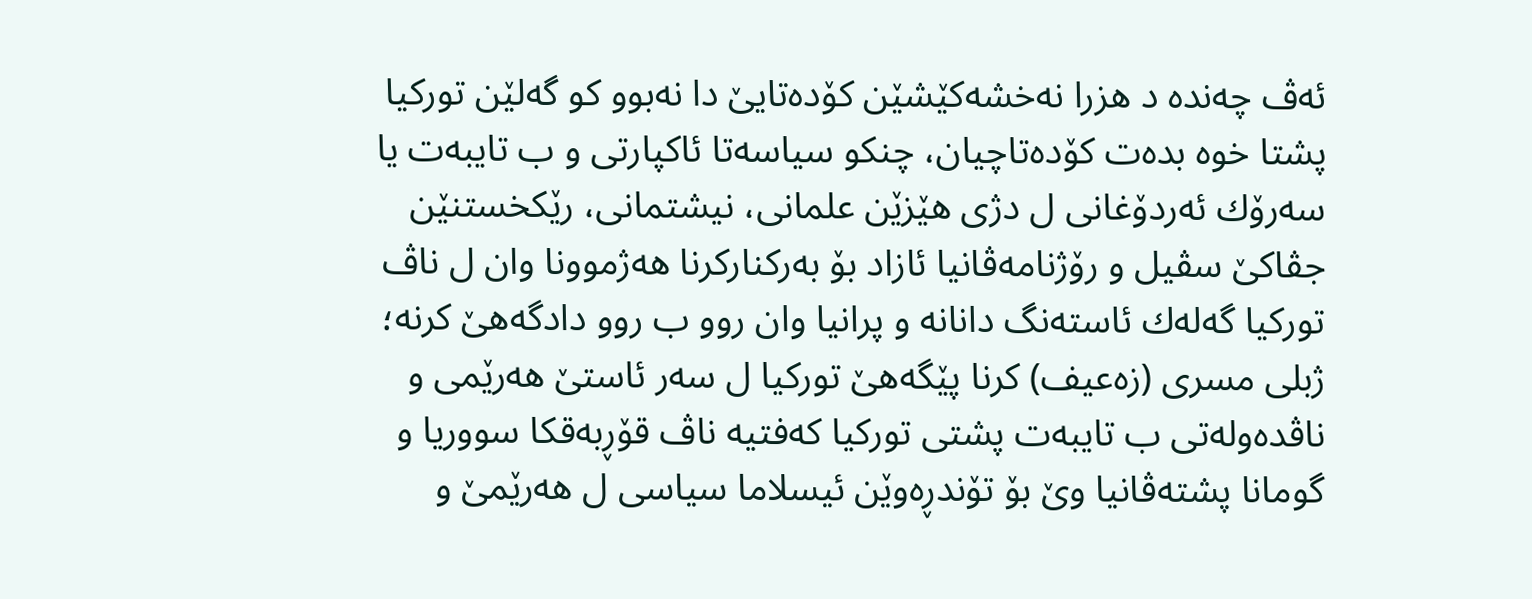ئه‌ڤ چه‌نده‌ د هزرا نه‌خشه‌كێشێن كۆده‌تایێ دا نه‌بوو كو گه‌لێن توركیا پشتا خوه‌ بده‌ت كۆده‌تاچیان، چنكو سیاسه‌تا ئاكپارتى و ب تایبه‌ت یا سه‌رۆك ئه‌ردۆغانى ل دژى هێزێن علمانى، نیشتمانى، رێكخستنێن جڤاكێ سڤیل و رۆژنامه‌ڤانیا ئازاد بۆ به‌ركناركرنا هه‌ژموونا وان ل ناڤ توركیا گه‌له‌ك ئاسته‌نگ دانانه‌ و پرانیا وان روو ب روو دادگه‌هێ كرنه‌؛ ژبلى مسرى (زه‌عیف) كرنا پێگه‌هێ توركیا ل سه‌ر ئاستێ هه‌رێمى و ناڤده‌وله‌تى ب تایبه‌ت پشتى توركیا كه‌فتیه‌ ناڤ قۆڕبه‌قكا سووریا و گومانا پشته‌ڤانیا وێ بۆ تۆندڕه‌وێن ئیسلاما سیاسى ل هه‌رێمێ و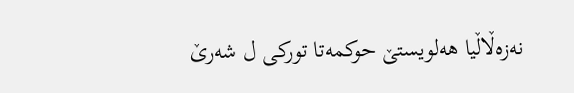نه‌زه‌ڵاڵیا هه‌لویستێ حوكمه‌تا توركى ل شه‌رێ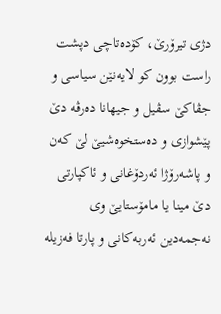دژى تیرۆرێ، كۆده‌تاچى دپشت راست بوون كو لایه‌نێن سیاسى و جڤاكێ سڤیل و جیهانا ده‌رڤه‌ دێ پێشوازى و ده‌ستخوه‌شیێ لێ كه‌ن و پاشه‌رۆژا ئه‌ردۆغانى و ئاكپارتى دێ مینا یا مامۆستایێ وى نه‌جمه‌دین ئه‌ربه‌كانى و پارتا فه‌زیله‌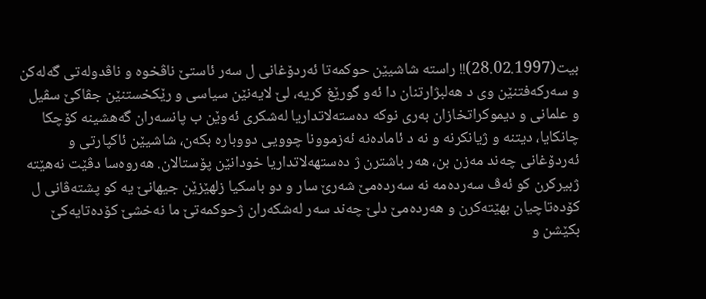بیت(28.02.1997)!! راسته‌ شاشیێن حوكمه‌تا ئه‌ردۆغانى ل سه‌ر ئاستێ ناڤخوه‌ و ناڤدوله‌تى گه‌له‌كن و سه‌ركه‌فتنێن وى د هه‌لبژارتنان دا ئه‌و گورێغ كریه‌، لێ لایه‌نێن سیاسى و رێكخستنێن جڤاكێ سڤیل و علمانى و دیموكراتخازان به‌رى نوكه‌ ده‌سته‌لاتداریا له‌شكرى ئه‌وێن ب پانسه‌ران گه‌هشینه‌ كۆچكا چانكایا، دیتنه‌ و ژیانكرنه‌ و نه‌ د ئاماده‌نه‌ ئه‌زموونا چوویى دووباره‌ بكه‌ن، شاشیێن ئاكپارتى و ئه‌ردۆغانى چه‌ند مه‌زن بن، هه‌ر باشترن ژ ده‌ستهه‌لاتداریا خودانێن پۆستالان. هه‌روه‌سا دڤێت نه‌هێته‌ ژبیركرن كو ئه‌ڤ سه‌رده‌مه‌ نه‌ سه‌رده‌مێ شه‌رێ سار و دو باسكیا زلهێزێن جیهانێ یه‌ كو پشته‌ڤانى ل كۆده‌تاچیان بهێته‌كرن و هه‌رده‌مێ دلێ چه‌ند سه‌ر له‌شكه‌ران ژحوكمه‌تێ ما نه‌خشێ كۆده‌تایه‌كێ بكێشن و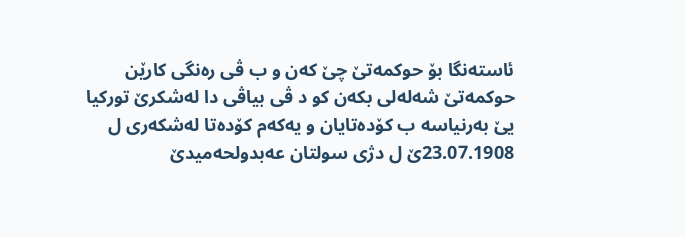ئاسته‌نگا بۆ حوكمه‌تێ چێ كه‌ن و ب ڤى ره‌نگى كارێن حوكمه‌تێ شه‌له‌لى بكه‌ن كو د ڤى بیاڤى دا له‌شكرێ توركیا یێ به‌رنیاسه‌ ب كۆده‌تایان و یه‌كه‌م كۆده‌تا له‌شكه‌رى ل 23.07.1908ێ ل دژى سولتان عه‌بدولحه‌میدێ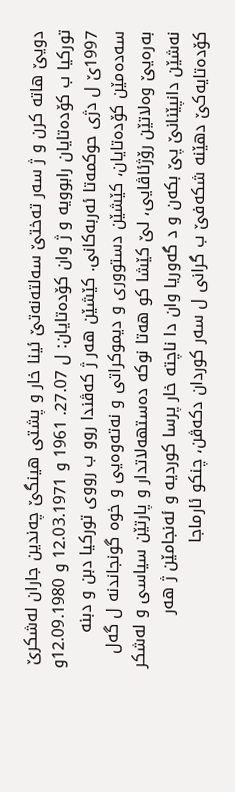دویێ هاته‌ كرن و ژ سه‌ر ته‌ختێ سه‌لته‌نه‌تێ ئینا خار و پشتى هینگێ چه‌ندین جاران له‌شكرێ توركیا ب كۆده‌تایان رابوویه‌ و ژ وان كۆده‌تایان: ل 27.07. 1961 و 12.03.1971 و 12.09.1980و 1997ێ ل دژى حوكمه‌تا ئه‌ربه‌كانى. كێشێن هه‌ر ژ كه‌ڤندا روو ب رووى توركیا دبن و دبنه‌ سه‌ده‌مێن كۆده‌تایان، كێشێن دستوورى و دیموكراتى و نه‌ته‌وه‌یى و خوه‌ گونجاندنه‌ ل گه‌ل به‌ره‌یێ وه‌لاتێن رۆژئاڤایى، لێ كێشا كو هه‌تا نوكه‌ ده‌ستهه‌لاتدار و پارتێن سیاسى و له‌شكر نه‌شێن دانپێنانێ پێ بكه‌ن و د گه‌وریا وان دا ناچته‌ خار پرسا كوردیه‌ و ئه‌نجامێن ژ هه‌ر كۆده‌تایه‌كێ دهێنه‌ شكه‌فێ ب گرانى ل سه‌ر كوردان دكه‌ڤن، چنكو ئارماجا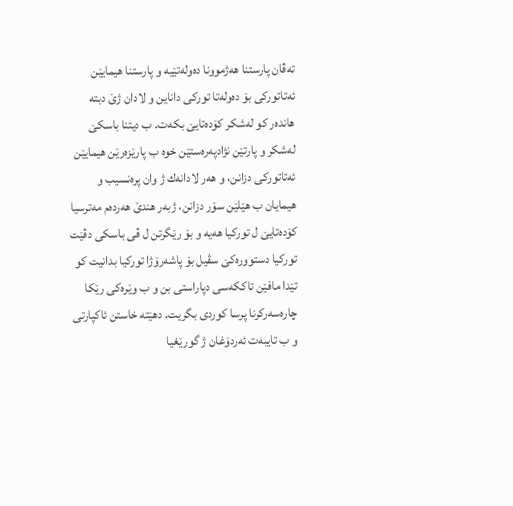ته‌ڤان پارستنا هه‌ژموونا ده‌وله‌تێیه‌ و پارستنا هیمایێن ئه‌تاتوركى بۆ ده‌وله‌تا توركى داناین و لادان ژێ دبته‌ هانده‌ر كو له‌شكر كۆده‌تایێ بكه‌ت. ب دیتنا باسكێ له‌شكر و پارتێن نژادپه‌ره‌ستێن خوه‌ ب پارێزه‌رێن هیمایێن ئه‌تاتوركى دزانن، و هه‌ر لادانه‌ك ژ وان پره‌نسیب و هیمایان ب هێلێن سۆر دزانن، ژبه‌ر هندێ هه‌رده‌م مه‌ترسیا كۆده‌تایێ ل توركیا هه‌یه‌ و بۆ رێگرتن ل ڤى باسكى دڤێت توركیا دستووره‌كێ سڤیل بۆ پاشه‌رۆژا توركیا بدانیت كو تێدا مافێن تاككه‌سى دپاراستى بن و ب وێره‌كى رێكا چاره‌سه‌ركرنا پرسا كوردى بگریت. دهێته‌ خاستن ئاكپارتى و ب تایبه‌ت ئه‌ردۆغان ژ گورێغیا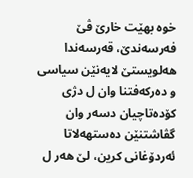خوه‌ بهێت خارێ ڤێ فه‌رسه‌ندێ، قه‌رسه‌ندا هه‌لویستێ لایه‌نێن سیاسى و ده‌ركه‌فتنا وان ل دژى كۆده‌تاچیان دسه‌ر وان گڤاشتنێن ده‌ستهه‌لاتا ئه‌ردۆغانى كرین، لێ هه‌ر ل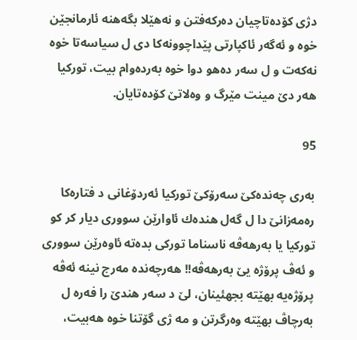دژى كۆده‌تاچیان ده‌ركه‌فتن و نه‌هێلا بگه‌هنه‌ ئارمانجێن خوه‌ و ئه‌گه‌ر ئاكپارتى پێداچوونه‌كا دى ل سیاسه‌تا خوه‌ نه‌كه‌ت و ل سه‌ر ده‌هو دوا خوه‌ به‌رده‌وام بیت، توركیا هه‌ر دێ مینت مێرگ و وه‌لاتێ كۆده‌تایان.

95

به‌رى چه‌نده‌كێ سه‌رۆكێ توركیا ئه‌ردۆغانى د فتاره‌كا ره‌مه‌زانێ دا ل گه‌ل هنده‌ك ئاوارێن سوورى دیار كر كو توركیا یا به‌رهه‌ڤه‌ ناسناما توركى بده‌ته‌ ئاوه‌رێن سوورى و ئه‌ڤ پرۆژه‌ یێ به‌رهه‌ڤه‌!! هه‌رچه‌نده‌ مه‌رج نینه‌ ئه‌ڤه‌ پرۆژه‌یه‌ بهێته‌ بجهئینان، لێ د سه‌ر هندێ را فه‌ره‌ ل به‌رچاڤ بهێته‌ وه‌رگرتن و مه‌ ژى گۆتنا خوه‌ هه‌بیت،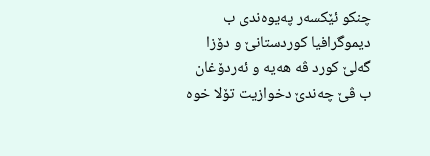چنكو ئێكسه‌ر په‌یوه‌ندى ب دیموگرافیا كوردستانێ و دۆزا گه‌لێ كورد ڤه‌ هه‌یه‌ و ئه‌ردۆغان ب ڤێ چه‌ندێ دخوازیت تۆلا خوه‌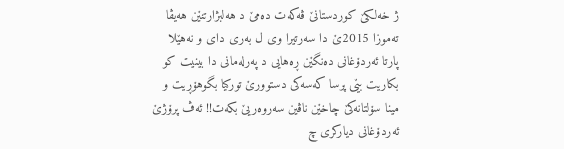ژ خه‌لكێ كوردستانێ ڤه‌كه‌ت ده‌مێ د هه‌لبژارتنێن هه‌یڤا ته‌موزا 2015ێ دا سه‌رتیرا وى ل به‌رى داى و نه‌هێلا پارتا ئه‌ردۆغانى ده‌نگێن ڕه‌هایى د په‌رله‌مانى دا بینیت كو بكاریت بێى پرسا كه‌سه‌كى دستوورێ توركیا بگوهۆڕیت و مینا سۆلتانه‌كێ چاخێن ناڤین سه‌روه‌ریێ بكه‌ت!! ئه‌ڤ پرۆژێ ئه‌ردۆغانى دیاركرى چ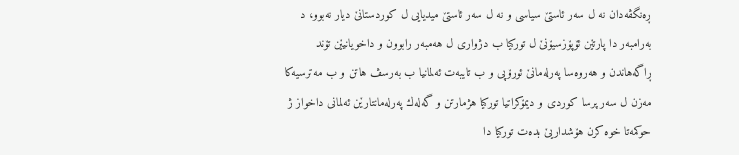ڕه‌نگڤه‌دان نه‌ ل سه‌ر ئاستێ سیاسى و نه‌ ل سه‌ر ئاستێ میدیایى ل كوردستانێ دیار نه‌بوو، د به‌رامبه‌ر دا پارتێن ئۆپۆزسیۆنێ ل توركیا ب دژوارى ل هه‌مبه‌ر رابوون و داخویانیێن تۆند ڕاگه‌هاندن و هه‌روه‌سا په‌رله‌مانێ ئورۆپى و ب تایبه‌ت ئه‌لمانیا ب به‌رسڤ هاتن و ب مه‌ترسیه‌كا مه‌زن ل سه‌ر پرسا كوردى و دیمۆكراتیا توركیا هژمارتن و گه‌له‌ك په‌رله‌مانتارێن ئه‌لمانى داخواز ژ حوكمه‌تا خوه‌ كرن هۆشداریێ بده‌ت توركیا دا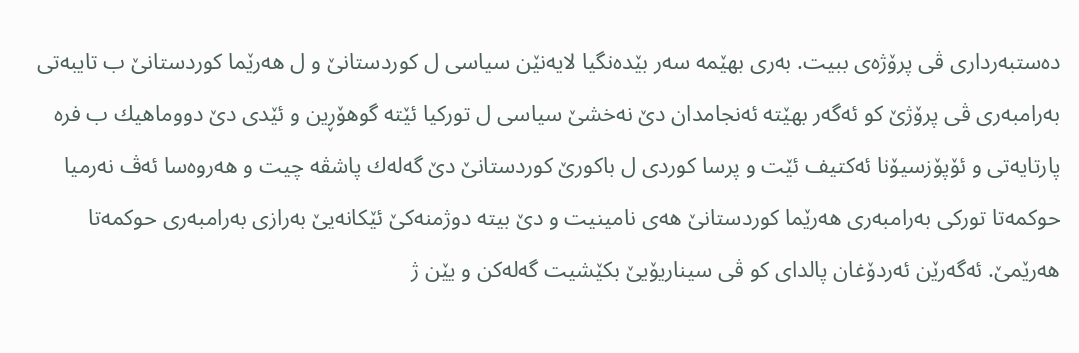ده‌ستبه‌ردارى ڤى پرۆژه‌ی ببیت. به‌رى بهێمه‌ سه‌ر بێده‌نگیا لایه‌نێن سیاسى ل كوردستانێ و ل هه‌رێما كوردستانێ ب تایبه‌تى به‌رامبه‌رى ڤى پرۆژێ كو ئه‌گه‌ر بهێته‌ ئه‌نجامدان دێ نه‌خشێ سیاسى ل توركیا ئێته‌ گوهۆڕین و ئێدى دێ دووماهیك ب فره‌ پارتایه‌تى و ئۆپۆزسیۆنا ئه‌كتیف ئێت و پرسا كوردى ل باكورێ كوردستانێ دێ گه‌له‌ك پاشڤه‌ چیت و هه‌روه‌سا ئه‌ڤ نه‌رمیا حوكمه‌تا توركى به‌رامبه‌رى هه‌رێما كوردستانێ هه‌ی نامینیت و دێ بیته‌ دوژمنه‌كێ ئێكانه‌یێ به‌رازى به‌رامبه‌رى حوكمه‌تا هه‌رێمێ. ئه‌گه‌رێن ئه‌ردۆغان پالداى كو ڤى سیناریۆیێ بكێشیت گه‌له‌كن و یێن ژ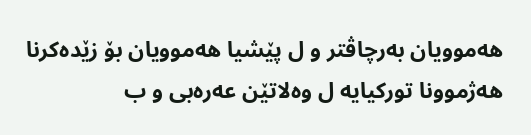هه‌موویان به‌رچاڤتر و ل پێشیا هه‌موویان بۆ زێده‌كرنا هه‌ژموونا توركیایه‌ ل وه‌لاتێن عه‌ره‌بى و ب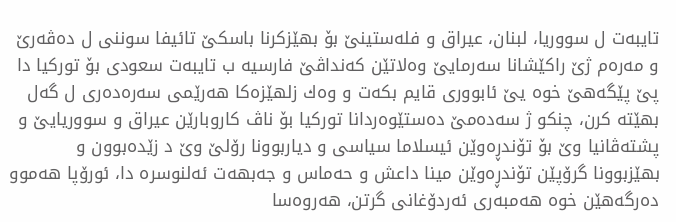تایبه‌ت ل سووریا، لبنان، عیراق و فله‌ستینێ بۆ بهێزكرنا باسكێ تائیفا سوننى ل ده‌ڤه‌رێ و مه‌ره‌م ژێ راكێشانا سه‌رمایێ وه‌لاتێن كه‌نداڤێ فارسیه‌ ب تایبه‌ت سعودى بۆ توركیا دا پێ پێگه‌هێ خوه‌ یێ ئابوورى قایم بكه‌ت و وه‌ك زلهێزه‌كا هه‌رێمى سه‌ره‌ده‌ری ل گه‌ل بهێته‌ كرن، چنكو ژ سه‌ده‌مێ ده‌ستێوه‌ردانا توركیا بۆ ناڤ كاروبارێن عیراق و سووریایێ و پشته‌ڤانیا وێ بۆ تۆندڕه‌وێن ئیسلاما سیاسى و دیاربوونا رۆلێ وێ د زێده‌بوون و بهێزبوونا گرۆپێن تۆندڕه‌وێن مینا داعش و حه‌ماس و جه‌بهه‌ت ئه‌لنوسره‌ دا، ئورۆپا هه‌موو ده‌رگه‌هێن خوه‌ هه‌مبه‌ری ئه‌ردۆغانى گرتن، هه‌روه‌سا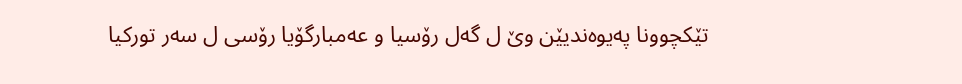تێكچوونا په‌یوه‌ندیێن وێ ل گه‌ل رۆسیا و عه‌مبارگۆیا رۆسى ل سه‌ر توركیا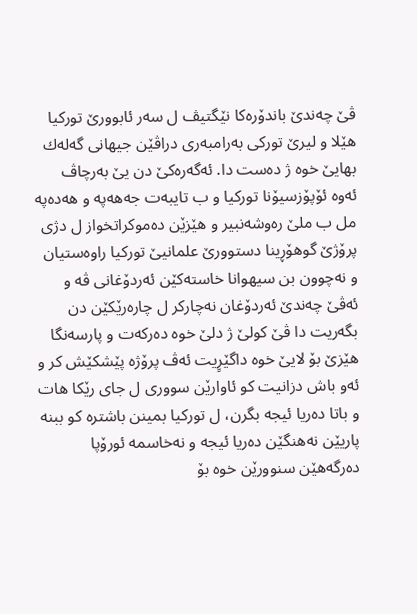ڤێ چه‌ندێ باندۆره‌كا نێگتیڤ ل سه‌ر ئابوورێ توركیا هێلا و لیرێ توركى به‌رامبه‌رى دراڤێن جیهانى گه‌له‌ك بهایێ خوه‌ ژ ده‌ست دا. ئه‌گه‌ره‌كێ دن یێ به‌رچاڤ ئه‌وه‌ ئۆپۆزسیۆنا توركیا و ب تایبه‌ت جه‌هه‌په‌ و هه‌ده‌په‌ مل ب ملێ ره‌وشه‌نبیر و هێزێن ده‌موكراتخواز ل دژى پرۆژێ گوهۆڕینا دستوورێ علمانیێ توركیا راوه‌ستیان و نه‌چوون بن سیهوانا خاسته‌كێن ئه‌ردۆغانى ڤه‌ و ئه‌ڤێ چه‌ندێ ئه‌ردۆغان نه‌چاركر ل چاره‌رێكێن دن بگه‌ریت دا ڤێ كولێ ژ دلێ خوه‌ ده‌ركه‌ت و پارسه‌نگا هێزێ بۆ لایێ خوه‌ داگێرٍیت ئه‌ڤ پرۆژه‌ پێشكێش كر و ئه‌و باش دزانیت كو ئاوارێن سووری ل جاى رێكا هات و باتا ده‌ریا ئیجه‌ بگرن، ل توركیا بمینن باشتره‌ كو ببنه‌ پاریێن نه‌هنگێن ده‌ریا ئیجه‌ و نه‌خاسمه‌ ئورۆپا ده‌رگه‌هێن سنوورێن خوه‌ بۆ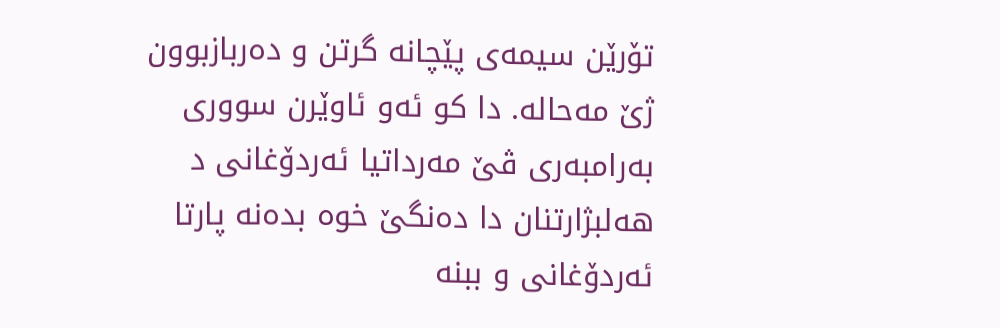تۆرێن سیمه‌ى پێچانه‌ گرتن و ده‌ربازبوون ژێ مه‌حاله‌. دا كو ئه‌و ئاوێرن سووری به‌رامبه‌رى ڤێ مه‌رداتیا ئه‌ردۆغانى د هه‌لبژارتنان دا ده‌نگێ خوه‌ بده‌نه‌ پارتا ئه‌ردۆغانى و ببنه‌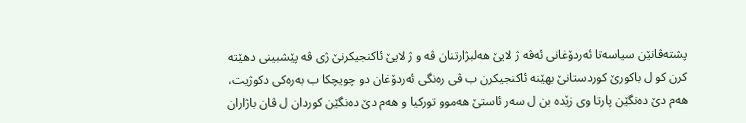پشته‌ڤانێن سیاسه‌تا ئه‌ردۆغانى ئه‌ڤه‌ ژ لایێ هه‌لبژارتنان ڤه‌ و ژ لایێ ئاكنجیكرنێ ژى ڤه‌ پێشبینى دهێته‌ كرن كو ل باكورێ كوردستانێ بهێنه‌ ئاكنجیكرن ب ڤى ره‌نگى ئه‌ردۆغان دو چویچكا ب به‌ره‌كى دكوژیت، هه‌م دێ ده‌نگێن پارتا وى زێده‌ بن ل سه‌ر ئاستێ هه‌موو توركیا و هه‌م دێ ده‌نگێن كوردان ل ڤان باژاران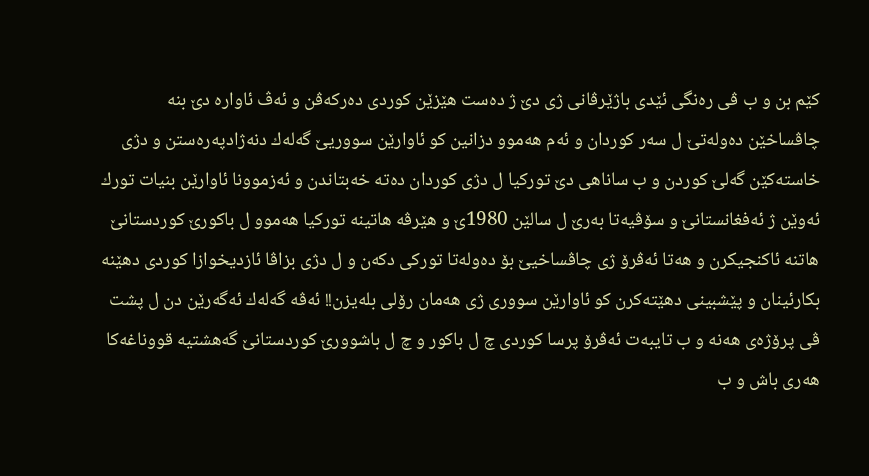كێم بن و ب ڤى ره‌نگى ئێدى باژێرڤانى ژى دێ ژ ده‌ست هێزێن كوردى ده‌ركه‌ڤن و ئه‌ڤ ئاواره‌ دێ بنه‌ چاڤساخێن ده‌وله‌تێ ل سه‌ر كوردان و ئه‌م هه‌موو دزانین كو ئاوارێن سووریێ گه‌له‌ك دنه‌ژادپه‌ره‌ستن و دژى خاسته‌كێن گه‌لێ كوردن و ب ساناهى دێ توركیا ل دژى كوردان ده‌ته‌ خه‌بتاندن و ئه‌زموونا ئاوارێن بنیات تورك ئه‌وێن ژ ئه‌فغانستانێ و سۆڤیه‌تا به‌رێ ل سالێن 1980ێ و هێرڤه‌ هاتینه‌ توركیا هه‌موو ل باكورێ كوردستانێ هاتنه‌ ئاكنجیكرن و هه‌تا ئه‌ڤرۆ ژى چاڤساخیێ بۆ ده‌وله‌تا توركى دكه‌ن و ل دژى بزاڤا ئازدیخوازا كوردى دهێنه‌ بكارئینان و پێشبینى دهێته‌كرن كو ئاوارێن سوورى ژى هه‌مان رۆلى بله‌یزن!! ئه‌ڤه‌ گه‌له‌ك ئه‌گه‌رێن دن ل پشت ڤى پرۆژه‌ى هه‌نه‌ و ب تایبه‌ت ئه‌ڤرۆ پرسا كوردى چ ل باكور و چ ل باشوورێ كوردستانێ گه‌هشتیه‌ قووناغه‌كا هه‌رى باش و ب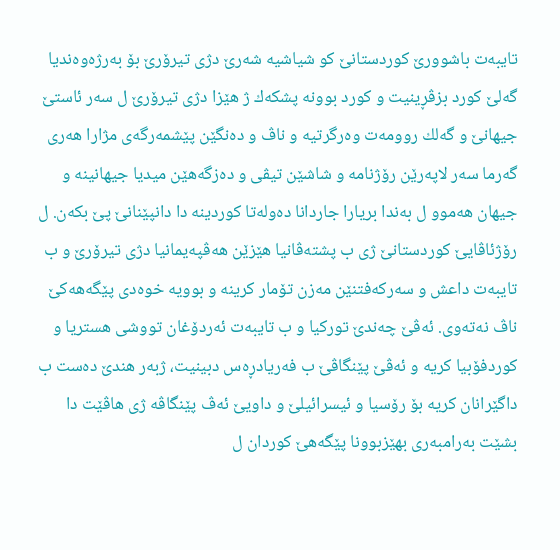تایبه‌ت باشوورێ كوردستانێ كو شیاشیه‌ شه‌رێ دژى تیرۆرێ بۆ به‌رژه‌وه‌ندیا گه‌لێ كورد بزڤڕینیت و كورد بوونه‌ پشكه‌ك ژ هێزا دژى تیرۆرێ ل سه‌ر ئاستێ جیهانێ و گه‌لك روومه‌ت وه‌رگرتیه‌ و ناڤ و ده‌نگێن پێشمه‌رگه‌ى مژارا هه‌رى گه‌رما سه‌ر لاپه‌رێن رۆژنامه‌ و شاشێن تیڤى و ده‌زگه‌هێن میدیا جیهانینه‌ و جیهان هه‌موو ل به‌ندا بریارا جاردانا ده‌وله‌تا كوردینه‌ دا دانپێنانێ پێ بكه‌ن. ل رۆژئاڤایێ كوردستانێ ژى ب پشته‌ڤانیا هێزێن هه‌ڤپه‌یمانیا دژى تیرۆرێ و ب تایبه‌ت داعش و سه‌ركه‌فتنێن مه‌زن تۆمار كرینه‌ و بوویه‌ خوه‌دى پێگه‌هه‌كێ ناڤ نه‌ته‌وى. ئه‌ڤێ چه‌ندێ توركیا و ب تایبه‌ت ئه‌ردۆغان تووشى هستریا و كوردفۆبیا كریه‌ و ئه‌ڤێ پێنگاڤێ ب فه‌ریادڕه‌س دبینیت، ژبه‌ر هندێ ده‌ست ب داگێرانان كریه‌ بۆ رۆسیا و ئیسرائیلێ و داویێ ئه‌ڤ پێنگاڤه‌ ژى هاڤێت دا بشێت به‌رامبه‌رى بهێزبوونا پێگه‌هێ كوردان ل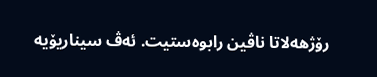رۆژهه‌لاتا ناڤین رابوه‌ستیت. ئه‌ڤ سیناریۆیه‌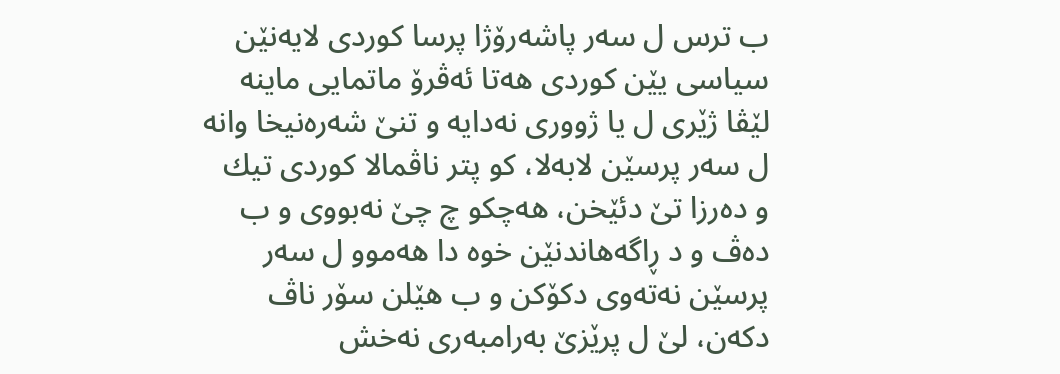ب ترس ل سه‌ر پاشه‌رۆژا پرسا كوردى لایه‌نێن سیاسى یێن كوردى هه‌تا ئه‌ڤرۆ ماتمایى ماینه‌ لێڤا ژێرى ل یا ژوورى نه‌دایه‌ و تنێ شه‌ره‌نیخا وانه‌ ل سه‌ر پرسێن لابه‌لا، كو پتر ناڤمالا كوردى تیك و ده‌رزا تێ دئێخن، هه‌چكو چ چێ نه‌بووى و ب ده‌ڤ و د ڕاگه‌هاندنێن خوه‌ دا هه‌موو ل سه‌ر پرسێن نه‌ته‌وى دكۆكن و ب هێلن سۆر ناڤ دكه‌ن، لێ ل پرێزێ به‌رامبه‌رى نه‌خش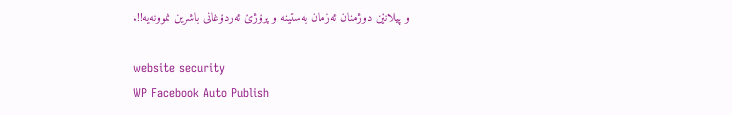و پیلانێن دوژمنان ئه‌زمان به‌ستینه‌ و پرۆژێ ئه‌ردۆغانى باشرین نموونه‌یه‌!!.

website security
WP Facebook Auto Publish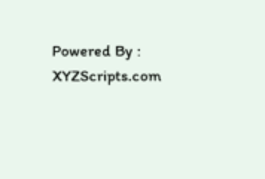Powered By : XYZScripts.com